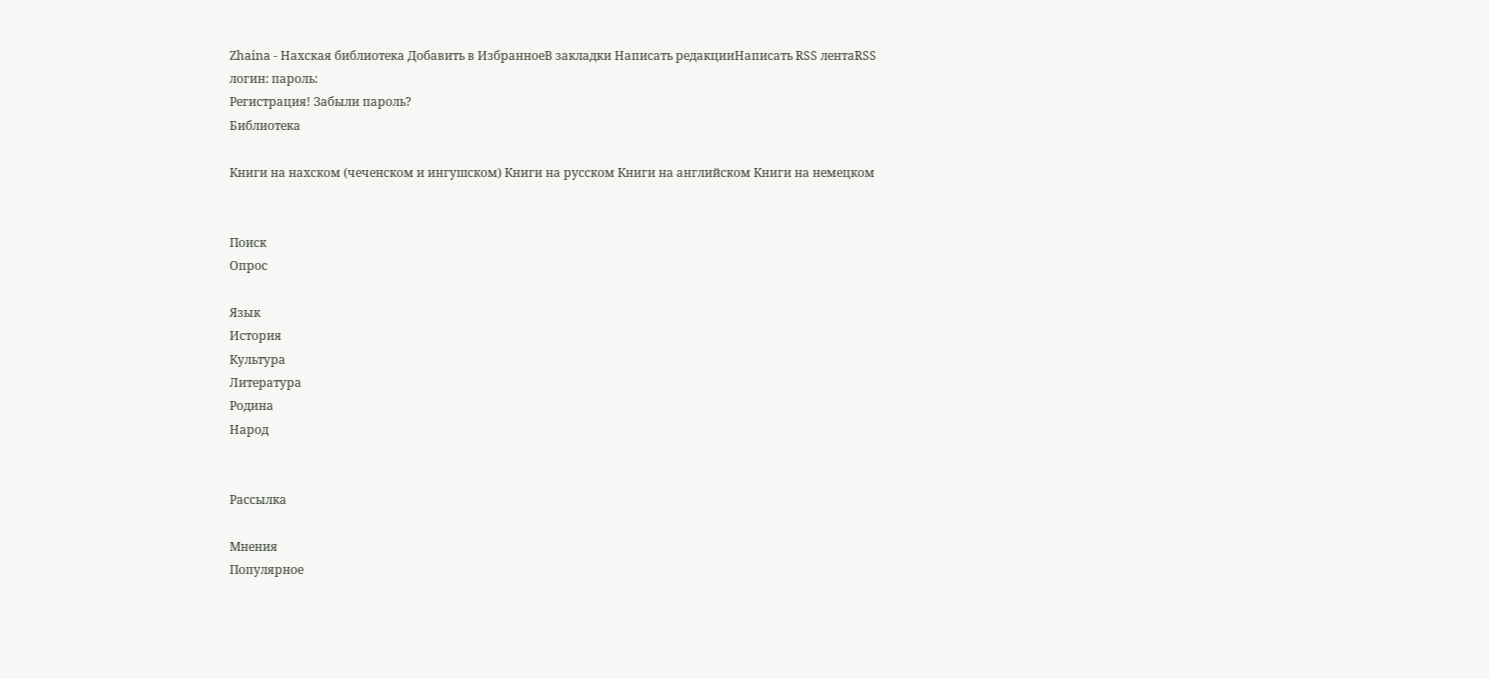Zhaina - Нахская библиотека Добавить в ИзбранноеВ закладки Написать редакцииНаписать RSS лентаRSS
логин: пароль:
Регистрация! Забыли пароль?
Библиотека

Книги на нахском (чеченском и ингушском) Книги на русском Книги на английском Книги на немецком


Поиск
Опрос

Язык
История
Культура
Литература
Родина
Народ


Рассылка

Мнения
Популярное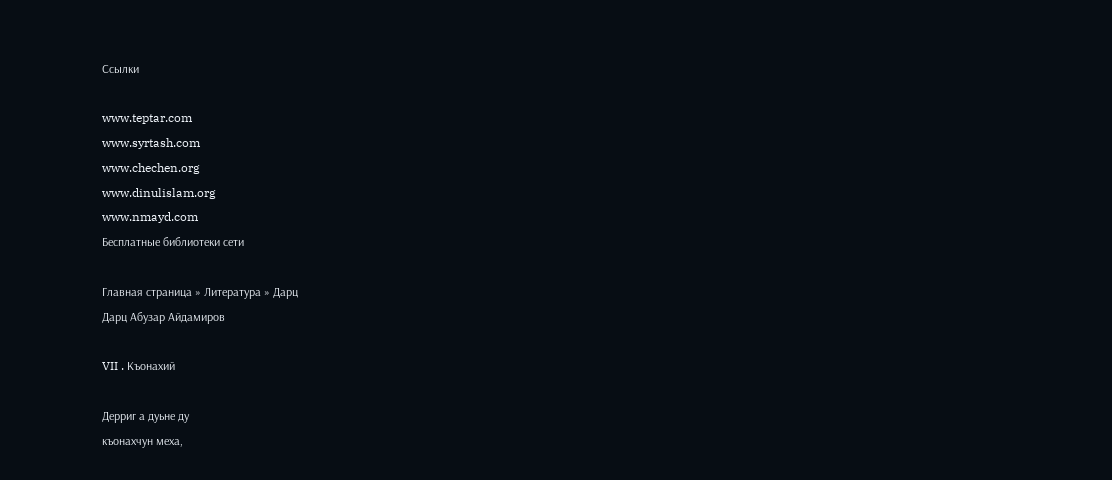Ссылки

www.teptar.com
www.syrtash.com
www.chechen.org
www.dinulislam.org
www.nmayd.com
Бесплатные библиотеки сети

Главная страница » Литература » Дарц
Дарц Абузар Айдамиров

VII . Къонахий

Дерриг а дуьне ду
къонахчун меха,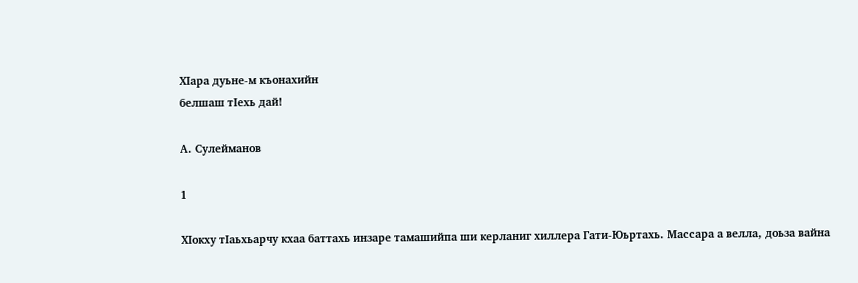ХIара дуьне-м къонахийн
белшаш тIехь дай!

А. Сулейманов

1

ХIокху тIаьхьарчу кхаа баттахь инзаре тамашийпа ши керланиг хиллера Гати-Юьртахь. Массара а велла, доьза вайна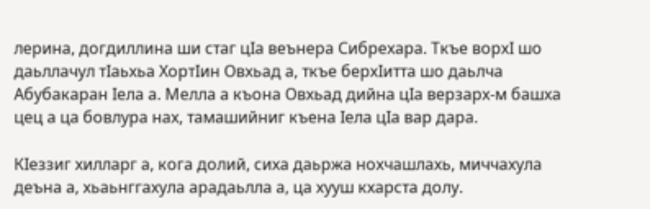лерина, догдиллина ши стаг цIа веънера Сибрехара. Ткъе ворхI шо даьллачул тIаьхьа ХортIин Овхьад а, ткъе берхIитта шо даьлча Абубакаран Iела а. Мелла а къона Овхьад дийна цIа верзарх-м башха цец а ца бовлура нах, тамашийниг къена Iела цIа вар дара.

КIеззиг хилларг а, кога долий, сиха даьржа нохчашлахь, миччахула деъна а, хьаьнггахула арадаьлла а, ца хууш кхарста долу.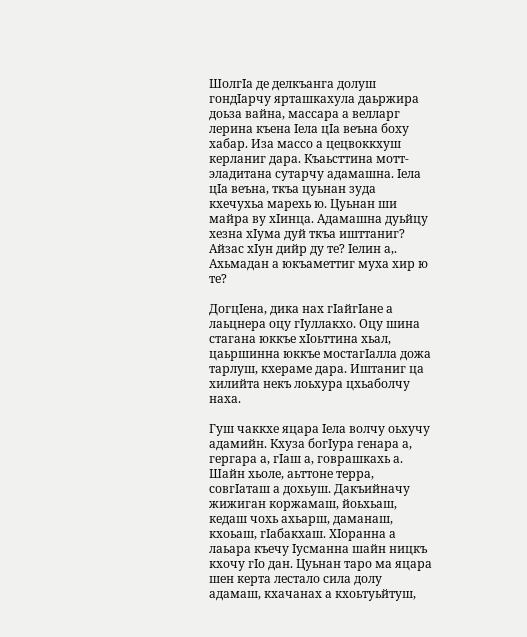ШолгIа де делкъанга долуш гондIарчу ярташкахула даьржира доьза вайна, массара а велларг лерина къена Iела цIа веъна боху хабар. Иза массо а цецвоккхуш керланиг дара. Къаьсттина мотт-эладитана сутарчу адамашна. Iела цIа веъна, ткъа цуьнан зуда кхечухьа марехь ю. Цуьнан ши майра ву хIинца. Адамашна дуьйцу хезна хIума дуй ткъа ишттаниг? Айзас хIун дийр ду те? Iелин а,. Ахьмадан а юкъаметтиг муха хир ю те?

ДогцIена, дика нах гIайгIане а лаьцнера оцу гIуллакхо. Оцу шина стагана юккъе хIоьттина хьал, цаьршинна юккъе мостагIалла дожа тарлуш, кхераме дара. Иштаниг ца хилийта некъ лоьхура цхьаболчу наха.

Гуш чаккхе яцара Iела волчу оьхучу адамийн. Кхуза богIура генара а, гергара а, гIаш а, говрашкахь а. Шайн хьоле, аьттоне терра, совгIаташ а дохьуш. Дакъийначу жижиган коржамаш, йоьхьаш, кедаш чохь ахьарш, даманаш, кхоьаш, гIабакхаш. ХIоранна а лаьара къечу Iусманна шайн ницкъ кхочу гIо дан. Цуьнан таро ма яцара шен керта лестало сила долу адамаш, кхачанах а кхоьтуьйтуш,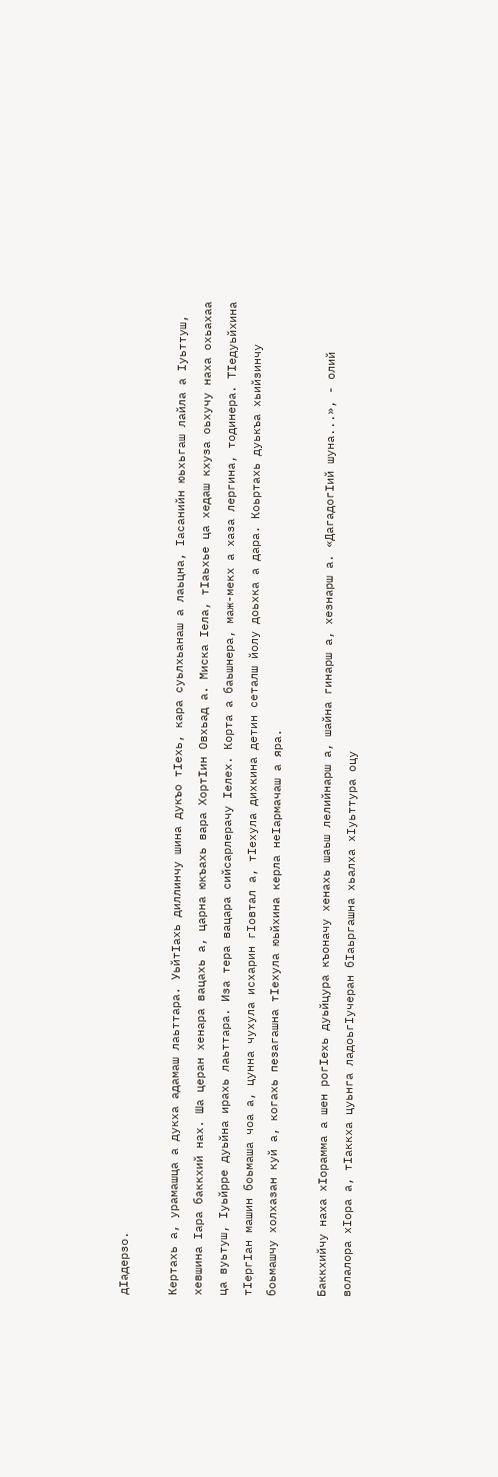дIадерзо.

Кертахь а, урамашца а дукха адамаш лаьттара. УьйтIахь диллинчу шина дукъо тIехь, кара суьлхьанаш а лаьцна, Iасанийн юьхьгаш лайла а Iуьттуш, хевшина Iара баккхий нах. Ша церан хенара вацахь а, царна юкъахь вара ХортIин Овхьад а. Миска Iела, тIаьхье ца хедаш кхуза оьхучу наха охьахаа ца вуьтуш, Iуьйрре дуьйна ирахь лаьттара. Иза тера вацара сийсарлерачу Iелех. Корта а баьшнера, маж-мекх а хаза лергина, тодинера. ТIедуьйхина тIергIан машин боьмаша чоа а, цунна чухула исхарин гIовтал а, тIехула дихкина детин сеталш йолу доьхка а дара. Коьртахь дуькъа хьийзинчу боьмашчу холхазан куй а, когахь пезагашна тIехула юьйхина керла неIармачаш а яра.

Баккхийчу наха хIорамма а шен рогIехь дуьйцура къоначу хенахь шаьш лелийнарш а, шайна гинарш а, хезнарш а. «ДагадогIий шуна...», - олий волалора хIора а, тIаккха цуьнга ладоьгIучеран бIаьргашна хьалха хIуьттура оцу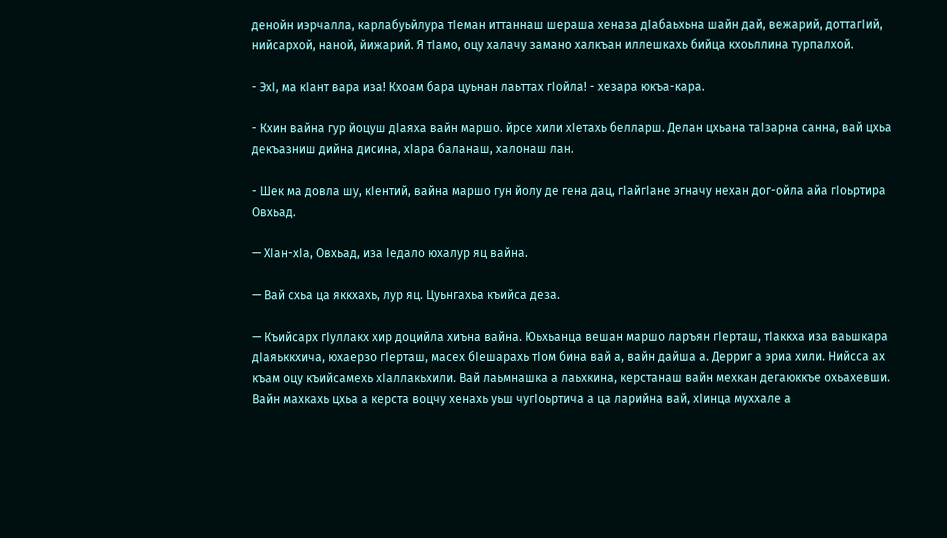денойн иэрчалла, карлабуьйлура тIеман иттаннаш шераша хеназа дIабаьхьна шайн дай, вежарий, доттагIий, нийсархой, наной, йижарий. Я тIамо, оцу халачу замано халкъан иллешкахь бийца кхоьллина турпалхой.

- ЭхI, ма кIант вара иза! Кхоам бара цуьнан лаьттах гIойла! - хезара юкъа-кара.

- Кхин вайна гур йоцуш дIаяха вайн маршо. йрсе хили хIетахь белларш. Делан цхьана таIзарна санна, вай цхьа декъазниш дийна дисина, хIара баланаш, халонаш лан.

- Шек ма довла шу, кIентий, вайна маршо гун йолу де гена дац, гIайгIане эгначу нехан дог-ойла айа гIоьртира Овхьад.

— ХIан-хIа, Овхьад, иза Iедало юхалур яц вайна.

— Вай схьа ца яккхахь, лур яц. Цуьнгахьа къийса деза.

— Къийсарх гIуллакх хир доцийла хиъна вайна. Юьхьанца вешан маршо ларъян гIерташ, тIаккха иза ваьшкара дIаяьккхича, юхаерзо гIерташ, масех бIешарахь тIом бина вай а, вайн дайша а. Дерриг а эриа хили. Нийсса ах къам оцу къийсамехь хIаллакьхили. Вай лаьмнашка а лаьхкина, керстанаш вайн мехкан дегаюккъе охьахевши. Вайн махкахь цхьа а керста воцчу хенахь уьш чугIоьртича а ца ларийна вай, хIинца муххале а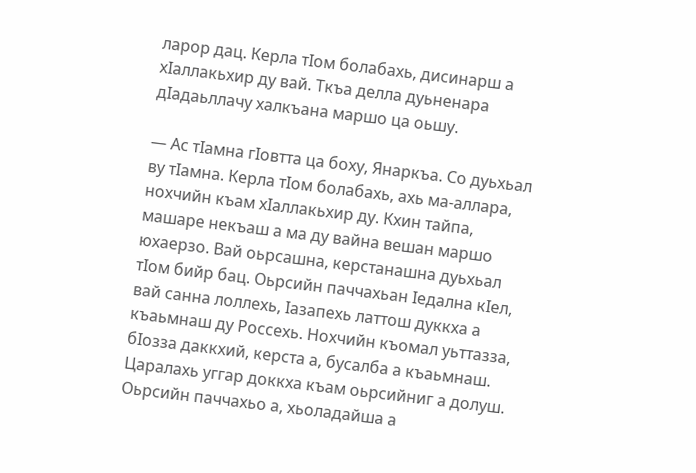ларор дац. Керла тIом болабахь, дисинарш а хIаллакьхир ду вай. Ткъа делла дуьненара дIадаьллачу халкъана маршо ца оьшу.

— Ас тIамна гIовтта ца боху, Янаркъа. Со дуьхьал ву тIамна. Керла тIом болабахь, ахь ма-аллара, нохчийн къам хIаллакьхир ду. Кхин тайпа, машаре некъаш а ма ду вайна вешан маршо юхаерзо. Вай оьрсашна, керстанашна дуьхьал тIом бийр бац. Оьрсийн паччахьан Iедална кIел, вай санна лоллехь, Iазапехь латтош дуккха а къаьмнаш ду Россехь. Нохчийн къомал уьттазза, бIозза даккхий, керста а, бусалба а къаьмнаш. Царалахь уггар доккха къам оьрсийниг а долуш. Оьрсийн паччахьо а, хьоладайша а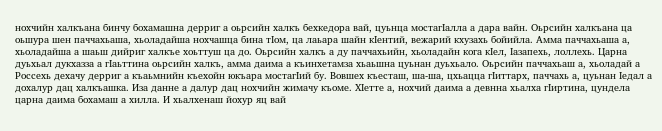нохчийн халкъана бинчу бохамашна дерриг а оьрсийн халкъ бехкедора вай, цуьнца мостагIалла а дара вайн. Оьрсийн халкъана ца оьшура шен паччахьаша, хьоладайша нохчашца бина тIом, ца лаьара шайн кIентий, вежарий кхузахь бойийла. Амма паччахьаша а, хьоладайша а шаьш дийриг халкъе хоьттуш ца до. Оьрсийн халкъ а ду паччахьийн, хьоладайн кога кIел, Iазапехь, лоллехь. Царна дуьхьал дукхазза а гIаьттина оьрсийн халкъ, амма даима а къинхетамза хьаьшна цуьнан дуьхьало. Оьрсийн паччахьаш а, хьоладай а Россехь дехачу дерриг а къаьмнийн къехойн юкъара мостагIий бу. Вовшех къесташ, ша-ша, цхьацца гIиттарх, паччахь а, цуьнан Iедал а дохалур дац халкъашка. Иза данне а далур дац нохчийн жимачу къоме. ХIетте а, нохчий даима а девнна хьалха гIиртина, цундела царна даима бохамаш а хилла. И хьалхенаш йохур яц вай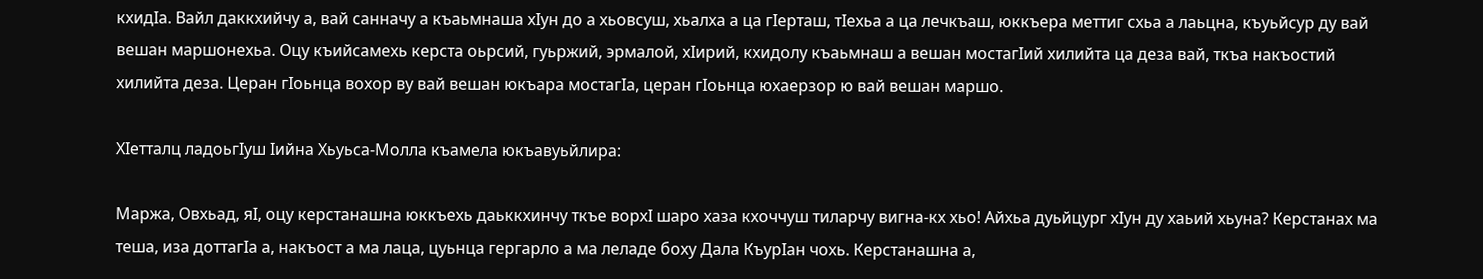кхидIа. Вайл даккхийчу а, вай санначу а къаьмнаша хIун до а хьовсуш, хьалха а ца гIерташ, тIехьа а ца лечкъаш, юккъера меттиг схьа а лаьцна, къуьйсур ду вай вешан маршонехьа. Оцу къийсамехь керста оьрсий, гуьржий, эрмалой, хIирий, кхидолу къаьмнаш а вешан мостагIий хилийта ца деза вай, ткъа накъостий хилийта деза. Церан гIоьнца вохор ву вай вешан юкъара мостагIа, церан гIоьнца юхаерзор ю вай вешан маршо.

ХIетталц ладоьгIуш Iийна Хьуьса-Молла къамела юкъавуьйлира:

Маржа, Овхьад, яI, оцу керстанашна юккъехь даьккхинчу ткъе ворхI шаро хаза кхоччуш тиларчу вигна-кх хьо! Айхьа дуьйцург хIун ду хаьий хьуна? Керстанах ма теша, иза доттагIа а, накъост а ма лаца, цуьнца гергарло а ма леладе боху Дала КъурIан чохь. Керстанашна а,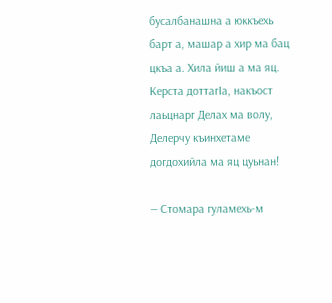бусалбанашна а юккъехь барт а, машар а хир ма бац цкъа а. Хила йиш а ма яц. Керста доттагIа, накъост лаьцнарг Делах ма волу, Делерчу къинхетаме догдохийла ма яц цуьнан!

— Стомара гуламехь-м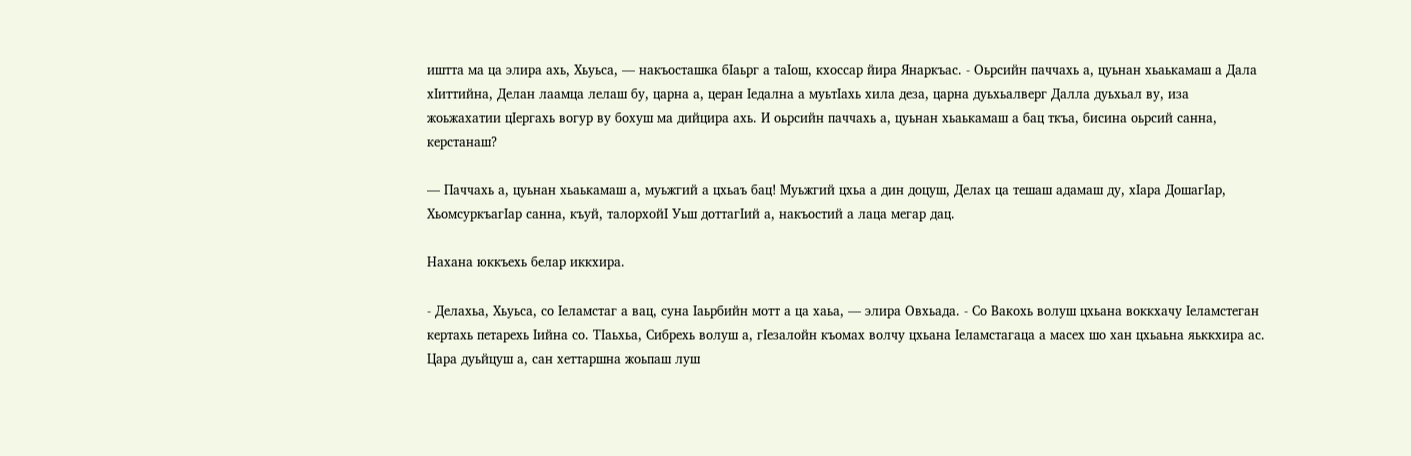иштта ма ца элира ахь, Хьуьса, — накъосташка бIаьрг а таIош, кхоссар йира Янаркъас. - Оьрсийн паччахь а, цуьнан хьаькамаш а Дала хIиттийна, Делан лаамца лелаш бу, царна а, церан Iедална а муьтIахь хила деза, царна дуьхьалверг Далла дуьхьал ву, иза жоьжахатии цIергахь вогур ву бохуш ма дийцира ахь. И оьрсийн паччахь а, цуьнан хьаькамаш а бац ткъа, бисина оьрсий санна, керстанаш?

— Паччахь а, цуьнан хьаькамаш а, муьжгий а цхьаъ бац! Муьжгий цхьа а дин доцуш, Делах ца тешаш адамаш ду, хIара ДошагIар, ХьомсуркъагIар санна, къуй, талорхойI Уьш доттагIий а, накъостий а лаца мегар дац.

Нахана юккъехь белар иккхира.

- Делахьа, Хьуьса, со Iеламстаг а вац, суна Iаьрбийн мотт а ца хаьа, — элира Овхьада. - Со Вакохь волуш цхьана воккхачу Iеламстеган кертахь петарехь Iийна со. ТIаьхьа, Сибрехь волуш а, гIезалойн къомах волчу цхьана Iеламстагаца а масех шо хан цхьаьна яьккхира ас. Цара дуьйцуш а, сан хеттаршна жоьпаш луш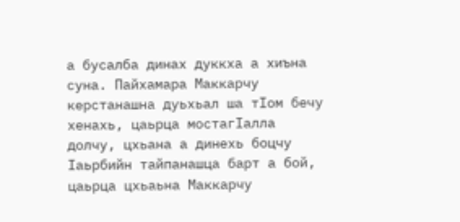а бусалба динах дуккха а хиъна суна. Пайхамара Маккарчу керстанашна дуьхьал ша тIом бечу хенахь, цаьрца мостагIалла долчу, цхьана а динехь боцчу Iаьрбийн тайпанашца барт а бой, цаьрца цхьаьна Маккарчу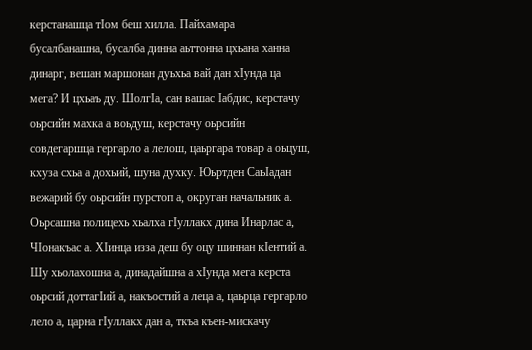керстанашца тIом беш хилла. Пайхамара бусалбанашна, бусалба динна аьттонна цхьана ханна динарг, вешан маршонан дуьхьа вай дан хIунда ца мега? И цхьаъ ду. ШолгIа, сан вашас Iабдис, керстачу оьрсийн махка а воьдуш, керстачу оьрсийн совдегаршца гергарло а лелош, цаьргара товар а оьцуш, кхуза схьа а дохьий, шуна духку. Юьртден СаьIадан вежарий бу оьрсийн пурстоп а, округан начальник а. Оьрсашна полицехь хьалха гIуллакх дина Инарлас а, ЧIонакъас а. ХIинца изза деш бу оцу шиннан кIентий а. Шу хьолахошна а, динадайшна а хIунда мега керста оьрсий доттагIий а, накъостий а леца а, цаьрца гергарло лело а, царна гIуллакх дан а, ткъа къен-мискачу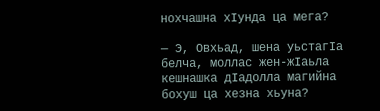нохчашна хIунда ца мега?

— Э, Овхьад, шена уьстагIа белча, моллас жен-жIаьла кешнашка дIадолла магийна бохуш ца хезна хьуна?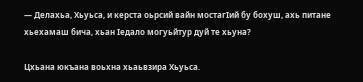— Делахьа, Хьуьса, и керста оьрсий вайн мостагIий бу бохуш, ахь питане хьехамаш бича, хьан Iедало могуьйтур дуй те хьуна?

Цхьана юкъана воьхна хьаьвзира Хьуьса.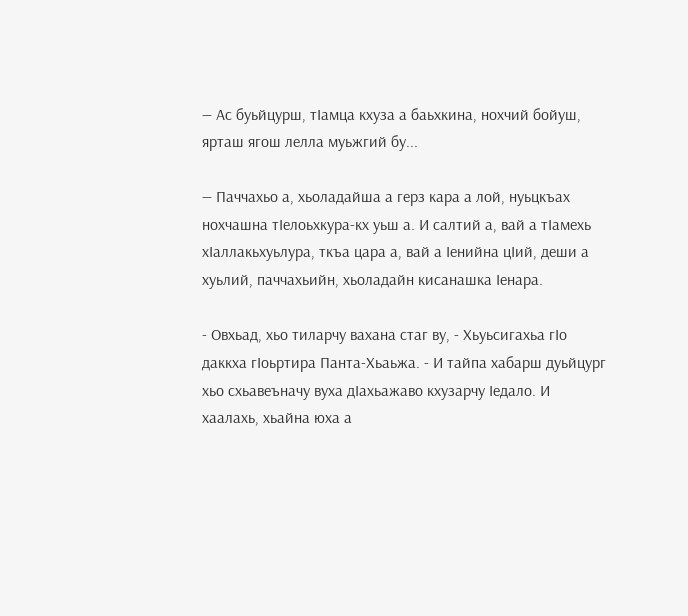— Ас буьйцурш, тIамца кхуза а баьхкина, нохчий бойуш, ярташ ягош лелла муьжгий бу...

— Паччахьо а, хьоладайша а герз кара а лой, нуьцкъах нохчашна тIелоьхкура-кх уьш а. И салтий а, вай а тIамехь хIаллакьхуьлура, ткъа цара а, вай а Iенийна цIий, деши а хуьлий, паччахьийн, хьоладайн кисанашка Iенара.

- Овхьад, хьо тиларчу вахана стаг ву, - Хьуьсигахьа гIо даккха гIоьртира Панта-Хьаьжа. - И тайпа хабарш дуьйцург хьо схьавеъначу вуха дIахьажаво кхузарчу Iедало. И хаалахь, хьайна юха а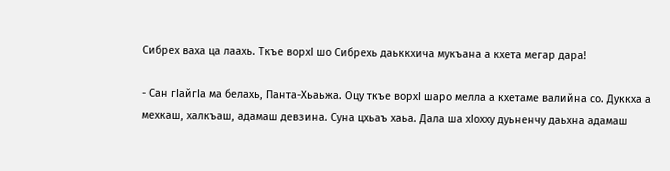Сибрех ваха ца лаахь. Ткъе ворхI шо Сибрехь даьккхича мукъана а кхета мегар дара!

- Сан гIайгIа ма белахь, Панта-Хьаьжа. Оцу ткъе ворхI шаро мелла а кхетаме валийна со. Дуккха а мехкаш, халкъаш, адамаш девзина. Суна цхьаъ хаьа. Дала ша хIохху дуьненчу даьхна адамаш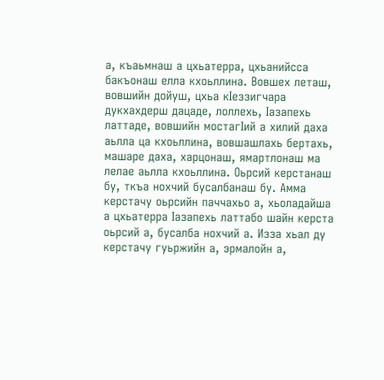а, къаьмнаш а цхьатерра, цхьанийсса бакъонаш елла кхоьллина. Вовшех леташ, вовшийн дойуш, цхьа кIеззигчара дукхахдерш дацаде, лоллехь, Iазапехь латтаде, вовшийн мостагIий а хилий даха аьлла ца кхоьллина, вовшашлахь бертахь, машаре даха, харцонаш, ямартлонаш ма лелае аьлла кхоьллина. Оьрсий керстанаш бу, ткъа нохчий бусалбанаш бу. Амма керстачу оьрсийн паччахьо а, хьоладайша а цхьатерра Iазапехь латтабо шайн керста оьрсий а, бусалба нохчий а. Изза хьал ду керстачу гуьржийн а, эрмалойн а,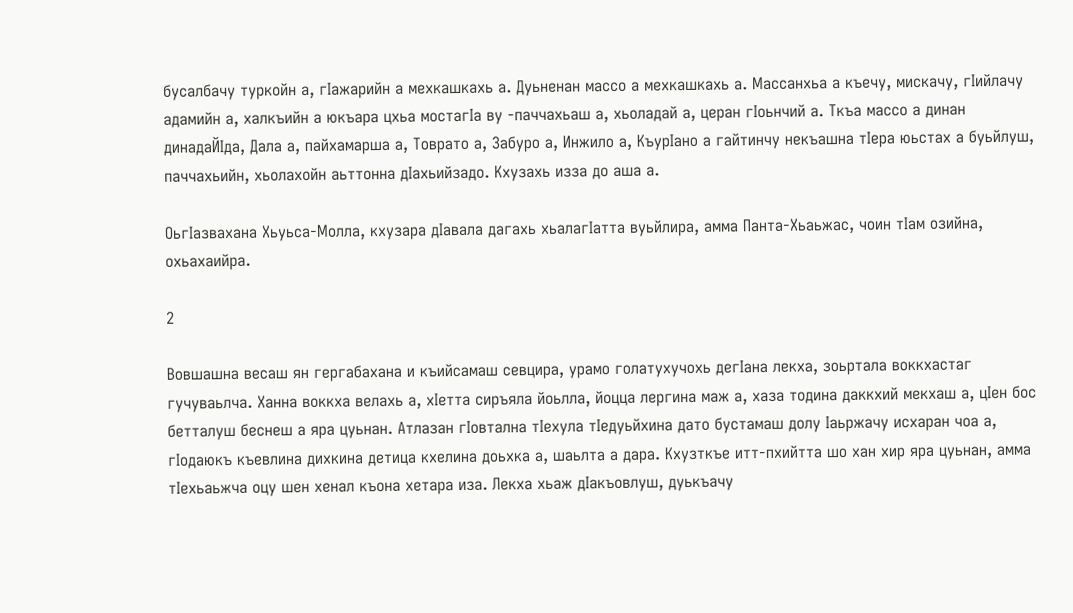бусалбачу туркойн а, гIажарийн а мехкашкахь а. Дуьненан массо а мехкашкахь а. Массанхьа а къечу, мискачу, гIийлачу адамийн а, халкъийн а юкъара цхьа мостагIа ву -паччахьаш а, хьоладай а, церан гIоьнчий а. Ткъа массо а динан динадаЙIда, Дала а, пайхамарша а, Товрато а, Забуро а, Инжило а, КъурIано а гайтинчу некъашна тIера юьстах а буьйлуш, паччахьийн, хьолахойн аьттонна дIахьийзадо. Кхузахь изза до аша а.

ОьгIазвахана Хьуьса-Молла, кхузара дIавала дагахь хьалагIатта вуьйлира, амма Панта-Хьаьжас, чоин тIам озийна, охьахаийра.

2

Вовшашна весаш ян гергабахана и къийсамаш севцира, урамо голатухучохь дегIана лекха, зоьртала воккхастаг гучуваьлча. Ханна воккха велахь а, хIетта сиръяла йоьлла, йоцца лергина маж а, хаза тодина даккхий мекхаш а, цIен бос бетталуш беснеш а яра цуьнан. Атлазан гIовтална тIехула тIедуьйхина дато бустамаш долу Iаьржачу исхаран чоа а, гIодаюкъ къевлина дихкина детица кхелина доьхка а, шаьлта а дара. Кхузткъе итт-пхийтта шо хан хир яра цуьнан, амма тIехьаьжча оцу шен хенал къона хетара иза. Лекха хьаж дIакъовлуш, дуькъачу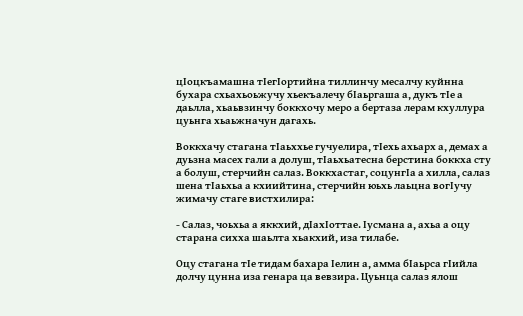цIоцкъамашна тIегIортийна тиллинчу месалчу куйнна бухара схьахьоьжучу хьекъалечу бIаьргаша а, дукъ тIе а даьлла, хьаьвзинчу боккхочу меро а бертаза лерам кхуллура цуьнга хьаьжначун дагахь.

Воккхачу стагана тIаьххье гучуелира, тIехь ахьарх а, демах а дуьзна масех гали а долуш, тIаьхьатесна берстина боккха сту а болуш, стерчийн салаз. Воккхастаг, соцунгIа а хилла, салаз шена тIаьхьа а кхиийтина, стерчийн юьхь лаьцна вогIучу жимачу стаге вистхилира:

- Салаз, чоьхьа а яккхий, дIахIоттае. Iусмана а, ахьа а оцу старана сихха шаьлта хьакхий, иза тилабе.

Оцу стагана тIе тидам бахара Iелин а, амма бIаьрса гIийла долчу цунна иза генара ца вевзира. Цуьнца салаз ялош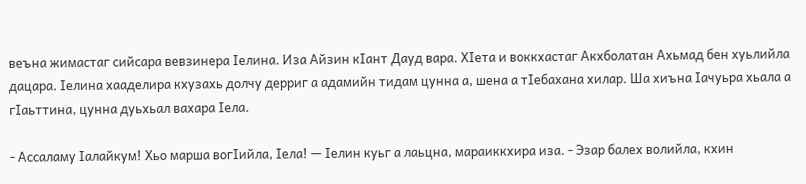веъна жимастаг сийсара вевзинера Iелина. Иза Айзин кIант Дауд вара. ХIета и воккхастаг Акхболатан Ахьмад бен хуьлийла дацара. Iелина хааделира кхузахь долчу дерриг а адамийн тидам цунна а, шена а тIебахана хилар. Ша хиъна Iачуьра хьала а гIаьттина, цунна дуьхьал вахара Iела.

- Ассаламу Iалайкум! Хьо марша вогIийла, Iела! — Iелин куьг а лаьцна, мараиккхира иза. - Эзар балех волийла, кхин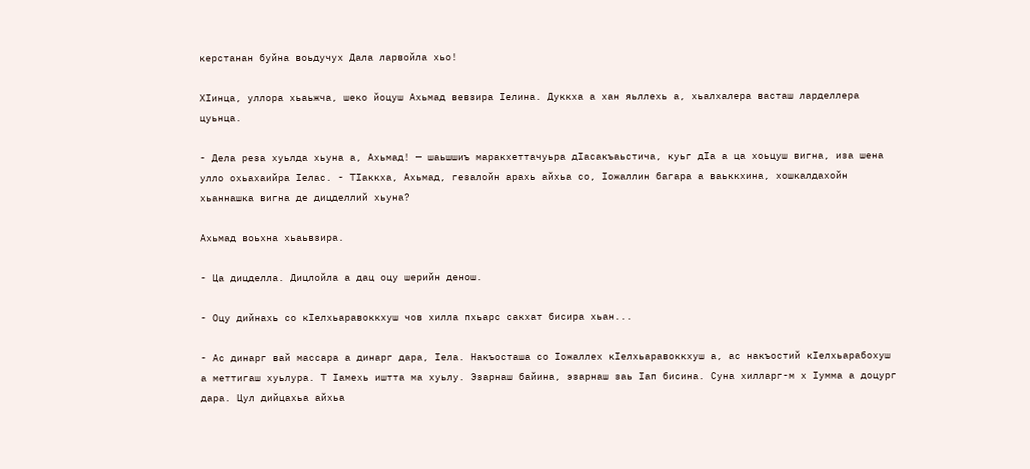керстанан буйна воьдучух Дала ларвойла хьо!

ХIинца, уллора хьаьжча, шеко йоцуш Ахьмад вевзира Iелина. Дуккха а хан яьллехь а, хьалхалера васташ ларделлера цуьнца.

- Дела реза хуьлда хьуна а, Ахьмад! — шаьшшиъ маракхеттачуьра дIасакъаьстича, куьг дIа а ца хоьцуш вигна, иза шена улло охьахаийра Iелас. - ТIаккха, Ахьмад, гезалойн арахь айхьа со, Iожаллин багара а ваьккхина, хошкалдахойн хьаннашка вигна де дицделлий хьуна?

Ахьмад воьхна хьаьвзира.

- Ца дицделла. Дицлойла а дац оцу шерийн денош.

- Оцу дийнахь со кIелхьаравоккхуш чов хилла пхьарс сакхат бисира хьан...

- Ас динарг вай массара а динарг дара, Iела. Накъосташа со Iожаллех кIелхьаравоккхуш а, ас накъостий кIелхьарабохуш а меттигаш хуьлура. Т Iамехь иштта ма хуьлу. Эзарнаш байина, эзарнаш заь Iап бисина. Суна хилларг-м х Iумма а доцург дара. Цул дийцахьа айхьа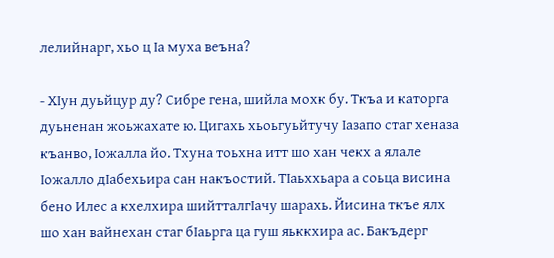лелийнарг, хьо ц Iа муха веъна?

- ХIун дуьйцур ду? Сибре гена, шийла мохк бу. Ткъа и каторга дуьненан жоьжахате ю. Цигахь хьоьгуьйтучу Iазапо стаг хеназа къанво, Iожалла йо. Тхуна тоьхна итт шо хан чекх а ялале Iожалло дIабехьира сан накъостий. ТIаьххьара а соьца висина бено Илес а кхелхира шийтталгIачу шарахь. Йисина ткъе ялх шо хан вайнехан стаг бIаьрга ца гуш яьккхира ас. Бакъдерг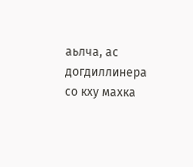аьлча, ас догдиллинера со кху махка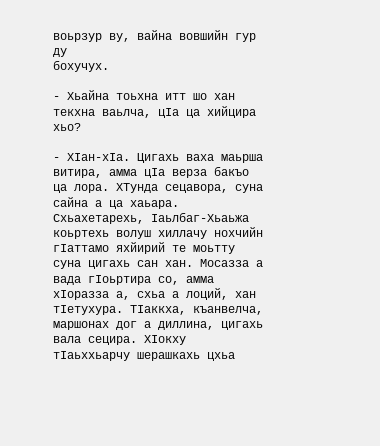воьрзур ву, вайна вовшийн гур ду
бохучух.

- Хьайна тоьхна итт шо хан текхна ваьлча, цIа ца хийцира хьо?

- ХIан-хIа. Цигахь ваха маьрша витира, амма цIа верза бакъо ца лора. ХТунда сецавора, суна сайна а ца хаьара. Схьахетарехь, Iаьлбаг-Хьаьжа коьртехь волуш хиллачу нохчийн гIаттамо яхйирий те моьтту суна цигахь сан хан. Мосазза а вада гIоьртира со, амма хIоразза а, схьа а лоций, хан тIетухура. ТIаккха, къанвелча, маршонах дог а диллина, цигахь вала сецира. ХIокху тIаьххьарчу шерашкахь цхьа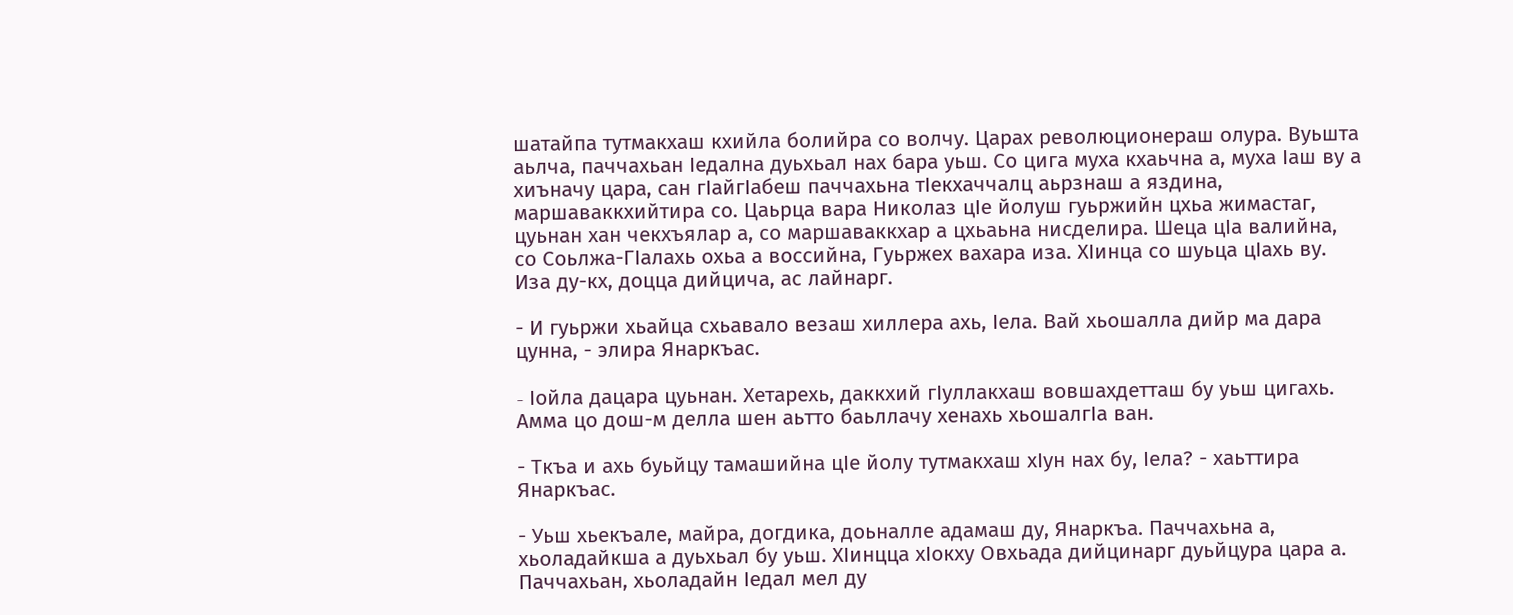шатайпа тутмакхаш кхийла болийра со волчу. Царах революционераш олура. Вуьшта аьлча, паччахьан Iедална дуьхьал нах бара уьш. Со цига муха кхаьчна а, муха Iаш ву а хиъначу цара, сан гIайгIабеш паччахьна тIекхаччалц аьрзнаш а яздина, маршаваккхийтира со. Цаьрца вара Николаз цIе йолуш гуьржийн цхьа жимастаг, цуьнан хан чекхъялар а, со маршаваккхар а цхьаьна нисделира. Шеца цIа валийна, со Соьлжа-ГIалахь охьа а воссийна, Гуьржех вахара иза. ХIинца со шуьца цIахь ву. Иза ду-кх, доцца дийцича, ас лайнарг.

- И гуьржи хьайца схьавало везаш хиллера ахь, Iела. Вай хьошалла дийр ма дара цунна, - элира Янаркъас.

- Iойла дацара цуьнан. Хетарехь, даккхий гIуллакхаш вовшахдетташ бу уьш цигахь. Амма цо дош-м делла шен аьтто баьллачу хенахь хьошалгIа ван.

- Ткъа и ахь буьйцу тамашийна цIе йолу тутмакхаш хIун нах бу, Iела? - хаьттира Янаркъас.

- Уьш хьекъале, майра, догдика, доьналле адамаш ду, Янаркъа. Паччахьна а, хьоладайкша а дуьхьал бу уьш. ХIинцца хIокху Овхьада дийцинарг дуьйцура цара а. Паччахьан, хьоладайн Iедал мел ду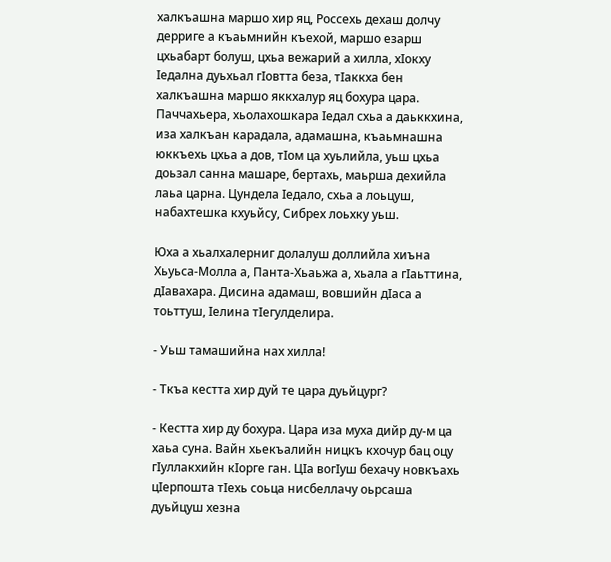халкъашна маршо хир яц, Россехь дехаш долчу дерриге а къаьмнийн къехой, маршо езарш цхьабарт болуш, цхьа вежарий а хилла, хIокху Iедална дуьхьал гIовтта беза, тIаккха бен халкъашна маршо яккхалур яц бохура цара. Паччахьера, хьолахошкара Iедал схьа а даьккхина, иза халкъан карадала, адамашна, къаьмнашна юккъехь цхьа а дов, тIом ца хуьлийла, уьш цхьа доьзал санна машаре, бертахь, маьрша дехийла лаьа царна. Цундела Iедало, схьа а лоьцуш, набахтешка кхуьйсу, Сибрех лоьхку уьш.

Юха а хьалхалерниг долалуш доллийла хиъна Хьуьса-Молла а, Панта-Хьаьжа а, хьала а гIаьттина, дIавахара. Дисина адамаш, вовшийн дIаса а тоьттуш, Iелина тIегулделира.

- Уьш тамашийна нах хилла!

- Ткъа кестта хир дуй те цара дуьйцург?

- Кестта хир ду бохура. Цара иза муха дийр ду-м ца хаьа суна. Вайн хьекъалийн ницкъ кхочур бац оцу гIуллакхийн кIорге ган. ЦIа вогIуш бехачу новкъахь цIерпошта тIехь соьца нисбеллачу оьрсаша дуьйцуш хезна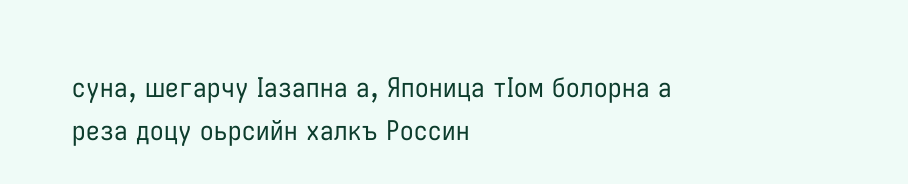суна, шегарчу Iазапна а, Японица тIом болорна а реза доцу оьрсийн халкъ Россин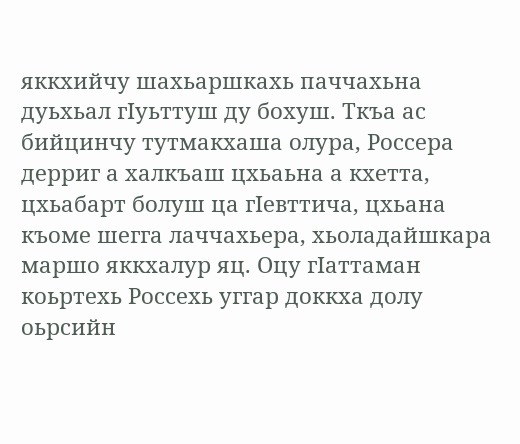яккхийчу шахьаршкахь паччахьна дуьхьал гIуьттуш ду бохуш. Ткъа ас бийцинчу тутмакхаша олура, Россера дерриг а халкъаш цхьаьна а кхетта, цхьабарт болуш ца гIевттича, цхьана къоме шегга лаччахьера, хьоладайшкара маршо яккхалур яц. Оцу гIаттаман коьртехь Россехь уггар доккха долу оьрсийн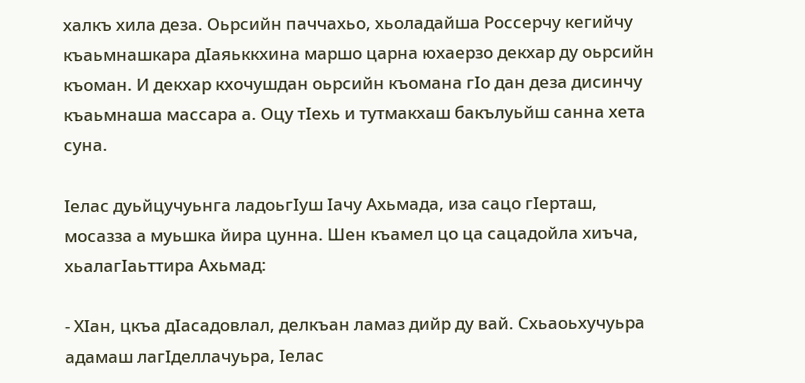халкъ хила деза. Оьрсийн паччахьо, хьоладайша Россерчу кегийчу къаьмнашкара дIаяьккхина маршо царна юхаерзо декхар ду оьрсийн къоман. И декхар кхочушдан оьрсийн къомана гIо дан деза дисинчу къаьмнаша массара а. Оцу тIехь и тутмакхаш бакълуьйш санна хета суна.

Iелас дуьйцучуьнга ладоьгIуш Iачу Ахьмада, иза сацо гIерташ, мосазза а муьшка йира цунна. Шен къамел цо ца сацадойла хиъча, хьалагIаьттира Ахьмад:

- ХIан, цкъа дIасадовлал, делкъан ламаз дийр ду вай. Схьаоьхучуьра адамаш лагIделлачуьра, Iелас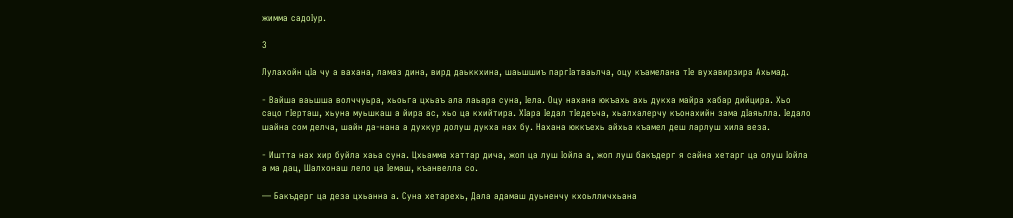жимма садоIур.

3

Лулахойн цIа чу а вахана, ламаз дина, вирд даьккхина, шаьшшиъ паргIатваьлча, оцу къамелана тIе вухавирзира Ахьмад.

- Вайша ваьшша волччуьра, хьоьга цхьаъ ала лаьара суна, Iела. Оцу нахана юкъахь ахь дукха майра хабар дийцира. Хьо сацо гIерташ, хьуна муьшкаш а йира ас, хьо ца кхийтира. ХIара Iедал тIедеъча, хьалхалерчу къонахийн зама дIаяьлла. Iедало шайна сом делча, шайн да-нана а духкур долуш дукха нах бу. Нахана юккъехь айхьа къамел деш ларлуш хила веза.

- Иштта нах хир буйла хаьа суна. Цхьамма хаттар дича, жоп ца луш Iойла а, жоп луш бакъдерг я сайна хетарг ца олуш Iойла а ма дац, Шалхонаш лело ца Iемаш, къанвелла со.

— Бакъдерг ца деза цхьанна а. Суна хетарехь, Дала адамаш дуьненчу кхоьлличхьана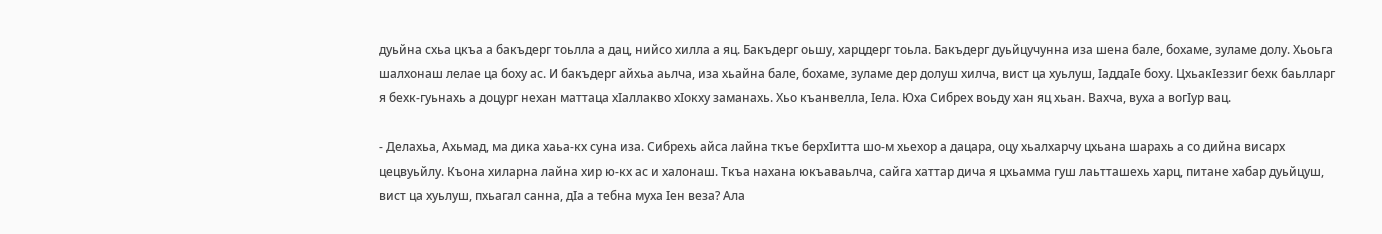дуьйна схьа цкъа а бакъдерг тоьлла а дац, нийсо хилла а яц. Бакъдерг оьшу, харцдерг тоьла. Бакъдерг дуьйцучунна иза шена бале, бохаме, зуламе долу. Хьоьга шалхонаш лелае ца боху ас. И бакъдерг айхьа аьлча, иза хьайна бале, бохаме, зуламе дер долуш хилча, вист ца хуьлуш, IаддаIе боху. ЦхьакIеззиг бехк баьлларг я бехк-гуьнахь а доцург нехан маттаца хIаллакво хIокху заманахь. Хьо къанвелла, Iела. Юха Сибрех воьду хан яц хьан. Вахча, вуха а вогIур вац.

- Делахьа, Ахьмад, ма дика хаьа-кх суна иза. Сибрехь айса лайна ткъе берхIитта шо-м хьехор а дацара, оцу хьалхарчу цхьана шарахь а со дийна висарх цецвуьйлу. Къона хиларна лайна хир ю-кх ас и халонаш. Ткъа нахана юкъаваьлча, сайга хаттар дича я цхьамма гуш лаьтташехь харц, питане хабар дуьйцуш, вист ца хуьлуш, пхьагал санна, дIа а тебна муха Iен веза? Ала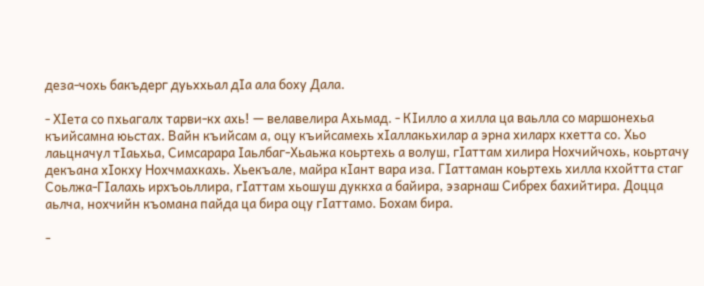деза-чохь бакъдерг дуьххьал дIа ала боху Дала.

- ХIета со пхьагалх тарви-кх ахь! — велавелира Ахьмад. - КIилло а хилла ца ваьлла со маршонехьа къийсамна юьстах. Вайн къийсам а, оцу къийсамехь хIаллакьхилар а эрна хиларх кхетта со. Хьо лаьцначул тIаьхьа, Симсарара Iаьлбаг-Хьаьжа коьртехь а волуш, гIаттам хилира Нохчийчохь, коьртачу декъана хIокху Нохчмахкахь. Хьекъале, майра кIант вара иза. ГIаттаман коьртехь хилла кхойтта стаг Соьлжа-ГIалахь ирхъоьллира, гIаттам хьошуш дуккха а байира, эзарнаш Сибрех бахийтира. Доцца аьлча, нохчийн къомана пайда ца бира оцу гIаттамо. Бохам бира.

-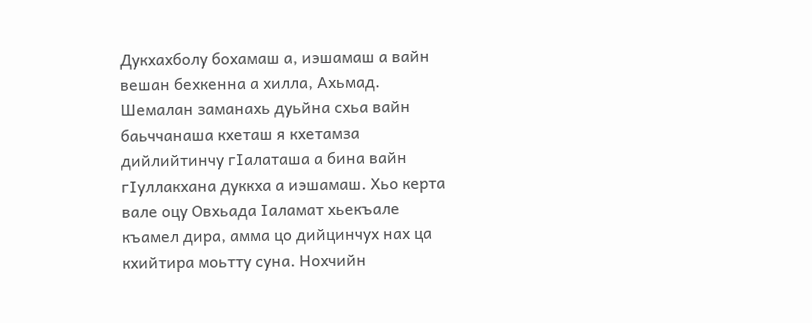Дукхахболу бохамаш а, иэшамаш а вайн вешан бехкенна а хилла, Ахьмад. Шемалан заманахь дуьйна схьа вайн баьччанаша кхеташ я кхетамза дийлийтинчу гIалаташа а бина вайн гIуллакхана дуккха а иэшамаш. Хьо керта вале оцу Овхьада Iаламат хьекъале къамел дира, амма цо дийцинчух нах ца кхийтира моьтту суна. Нохчийн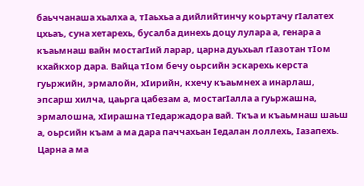баьччанаша хьалха а, тIаьхьа а дийлийтинчу коьртачу гIалатех цхьаъ, суна хетарехь, бусалба динехь доцу лулара а, генара а къаьмнаш вайн мостагIий ларар, царна дуьхьал гIазотан тIом кхайкхор дара. Вайца тIом бечу оьрсийн эскарехь керста гуьржийн, эрмалойн, хIирийн, кхечу къаьмнех а инарлаш, эпсарш хилча, цаьрга цабезам а, мостагIалла а гуьржашна, эрмалошна, хIирашна тIедаржадора вай. Ткъа и къаьмнаш шаьш а, оьрсийн къам а ма дара паччахьан Iедалан лоллехь, Iазапехь. Царна а ма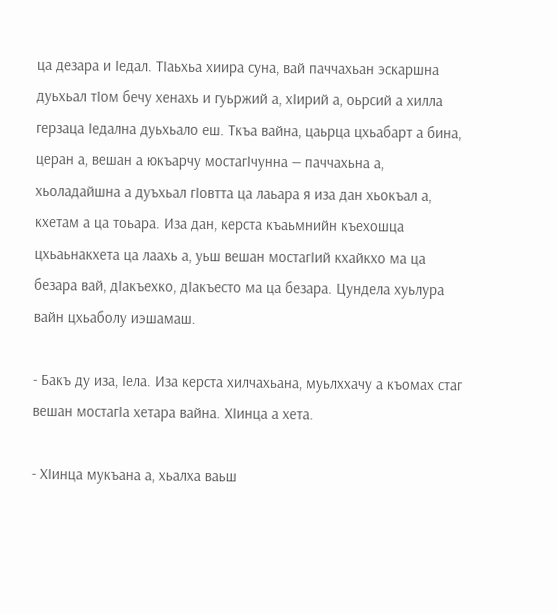ца дезара и Iедал. ТIаьхьа хиира суна, вай паччахьан эскаршна дуьхьал тIом бечу хенахь и гуьржий а, хIирий а, оьрсий а хилла герзаца Iедална дуьхьало еш. Ткъа вайна, цаьрца цхьабарт а бина, церан а, вешан а юкъарчу мостагIчунна — паччахьна а, хьоладайшна а дуъхьал гIовтта ца лаьара я иза дан хьокъал а, кхетам а ца тоьара. Иза дан, керста къаьмнийн къехошца цхьаьнакхета ца лаахь а, уьш вешан мостагIий кхайкхо ма ца безара вай, дIакъехко, дIакъесто ма ца безара. Цундела хуьлура вайн цхьаболу иэшамаш.

- Бакъ ду иза, Iела. Иза керста хилчахьана, муьлххачу а къомах стаг вешан мостагIа хетара вайна. ХIинца а хета.

- ХIинца мукъана а, хьалха ваьш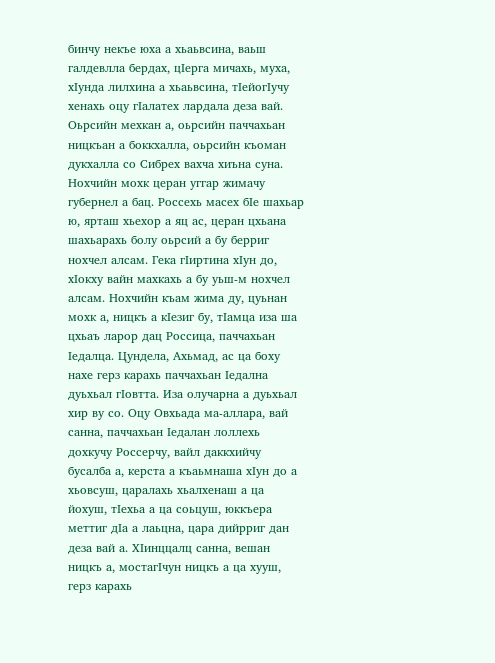бинчу некъе юха а хьаьвсина, ваьш галдевлла бердах, цIерга мичахь, муха, хIунда лилхина а хьаьвсина, тIейогIучу хенахь оцу гIалатех лардала деза вай. Оьрсийн мехкан а, оьрсийн паччахьан ницкъан а боккхалла, оьрсийн къоман дукхалла со Сибрех вахча хиъна суна. Нохчийн мохк церан уггар жимачу губернел а бац. Россехь масех бIе шахьар ю, ярташ хьехор а яц ас, церан цхьана шахьарахь болу оьрсий а бу берриг нохчел алсам. Гека гIиртина хIун до, хIокху вайн махкахь а бу уьш-м нохчел алсам. Нохчийн къам жима ду, цуьнан мохк а, ницкъ а кIезиг бу, тIамца иза ша цхьаъ ларор дац Россица, паччахьан Iедалца. Цундела, Ахьмад, ас ца боху нахе герз карахь паччахьан Iедална дуьхьал гIовтта. Иза олучарна а дуьхьал хир ву со. Оцу Овхьада ма-аллара, вай санна, паччахьан Iедалан лоллехь дохкучу Россерчу, вайл даккхийчу бусалба а, керста а къаьмнаша хIун до а хьовсуш, царалахь хьалхенаш а ца йохуш, тIехьа а ца соьцуш, юккъера меттиг дIа а лаьцна, цара дийрриг дан деза вай а. ХIинццалц санна, вешан ницкъ а, мостагIчун ницкъ а ца хууш, герз карахь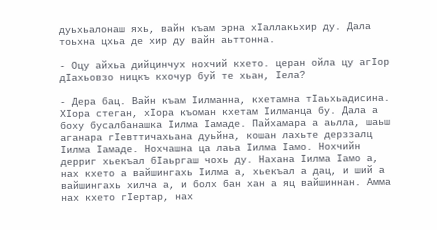дуьхьалонаш яхь, вайн къам эрна хIаллакьхир ду. Дала тоьхна цхьа де хир ду вайн аьттонна.

- Оцу айхьа дийцинчух нохчий кхето. церан ойла цу агIор дIахьовзо ницкъ кхочур буй те хьан, Iела?

- Дера бац. Вайн къам Iилманна, кхетамна тIаьхьадисина. ХIора стеган, хIора къоман кхетам Iилманца бу. Дала а боху бусалбанашка Iилма Iамаде. Пайхамара а аьлла, шаьш аганара гIевттичахьана дуьйна, кошан лахьте дерззалц Iилма Iамаде. Нохчашна ца лаьа Iилма Iамо. Нохчийн дерриг хьекъал бIаьргаш чохь ду. Нахана Iилма Iамо а, нах кхето а вайшингахь Iилма а, хьекъал а дац, и ший а вайшингахь хилча а, и болх бан хан а яц вайшиннан. Амма нах кхето гIертар, нах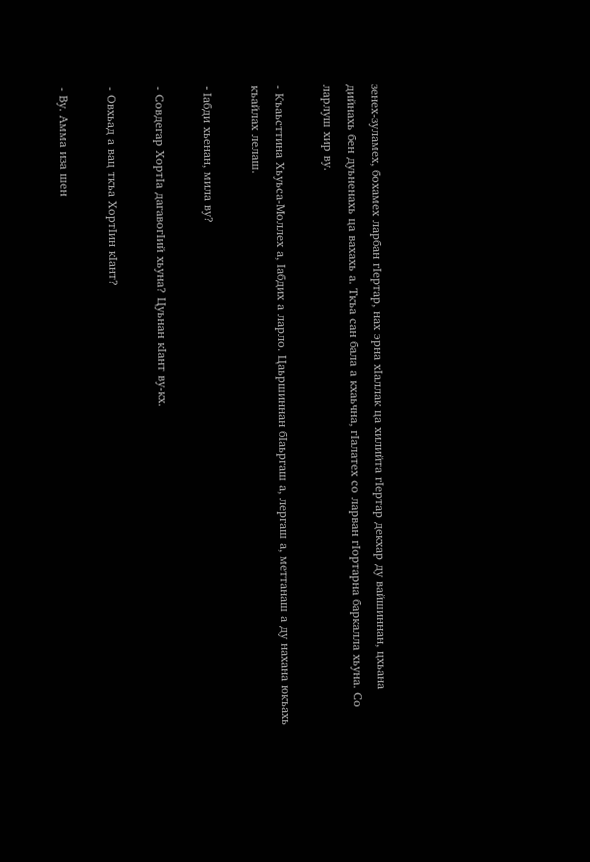зенех-зуламех, бохамех ларбан гIертар, нах эрна хIаллак ца хилийта гIертар декхар ду вайшиннан, цхьана дийнахь бен дуьненахь ца вахахь а. Ткъа сан бала а кхаьчна, гIалатех со ларван гIортарна баркалла хьуна. Со ларлуш хир ву.

- Къаьсттина Хьуьса-Моллех а, Iабдих а ларло. Цаьршиннан бIаьргаш а, лергаш а, меттанаш а ду нахана юкъахь къайлах лелаш.

- Iабди хьенан, мила ву?

- Совдегар ХортIа дагавогIий хьуна? Цуьнан кIант ву-кх.

- Овхьад а вац ткъа ХортIин кIант?

- Ву. Амма иза шен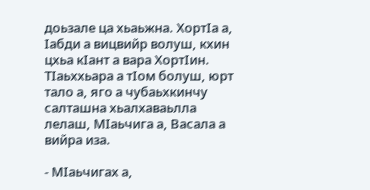доьзале ца хьаьжна. ХортIа а, Iабди а вицвийр волуш, кхин цхьа кIант а вара ХортIин. ТIаьххьара а тIом болуш, юрт тало а, яго а чубаьхкинчу салташна хьалхаваьлла лелаш, МIаьчига а, Васала а вийра иза.

- МIаьчигах а,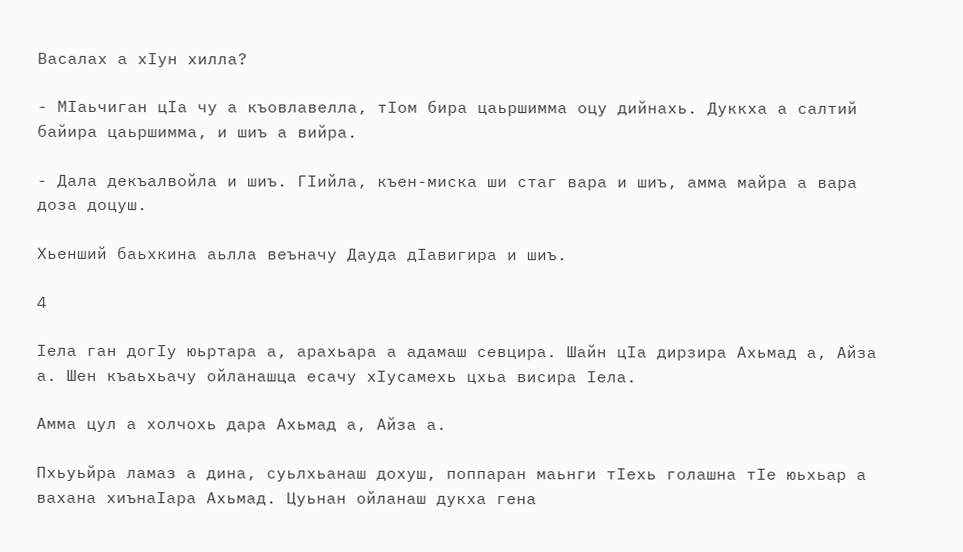Васалах а хIун хилла?

- МIаьчиган цIа чу а къовлавелла, тIом бира цаьршимма оцу дийнахь. Дуккха а салтий байира цаьршимма, и шиъ а вийра.

- Дала декъалвойла и шиъ. ГIийла, къен-миска ши стаг вара и шиъ, амма майра а вара доза доцуш.

Хьенший баьхкина аьлла веъначу Дауда дIавигира и шиъ.

4

Iела ган догIу юьртара а, арахьара а адамаш севцира. Шайн цIа дирзира Ахьмад а, Айза а. Шен къаьхьачу ойланашца есачу хIусамехь цхьа висира Iела.

Амма цул а холчохь дара Ахьмад а, Айза а.

Пхьуьйра ламаз а дина, суьлхьанаш дохуш, поппаран маьнги тIехь голашна тIе юьхьар а вахана хиънаIара Ахьмад. Цуьнан ойланаш дукха гена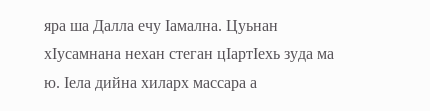яра ша Далла ечу Iамална. Цуьнан хIусамнана нехан стеган цIартIехь зуда ма ю. Iела дийна хиларх массара а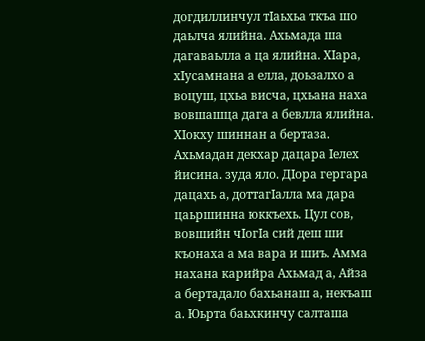догдиллинчул тIаьхьа ткъа шо даьлча ялийна. Ахьмада ша дагаваьлла а ца ялийна. ХIара, хIусамнана а елла, доьзалхо а воцуш, цхьа висча, цхьана наха вовшашца дага а бевлла ялийна. ХIокху шиннан а бертаза. Ахьмадан декхар дацара Iелех йисина. зуда яло. ДIора гергара дацахь а, доттагIалла ма дара цаьршинна юккъехь. Цул сов, вовшийн чIогIа сий деш ши къонаха а ма вара и шиъ. Амма нахана карийра Ахьмад а, Айза а бертадало бахьанаш а, некъаш а. Юьрта баьхкинчу салташа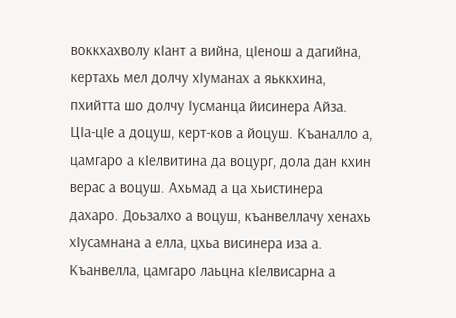воккхахволу кIант а вийна, цIенош а дагийна, кертахь мел долчу хIуманах а яьккхина, пхийтта шо долчу Iусманца йисинера Айза. ЦIа-цIе а доцуш, керт-ков а йоцуш. Къаналло а, цамгаро а кIелвитина да воцург, дола дан кхин верас а воцуш. Ахьмад а ца хьистинера дахаро. Доьзалхо а воцуш, къанвеллачу хенахь хIусамнана а елла, цхьа висинера иза а. Къанвелла, цамгаро лаьцна кIелвисарна а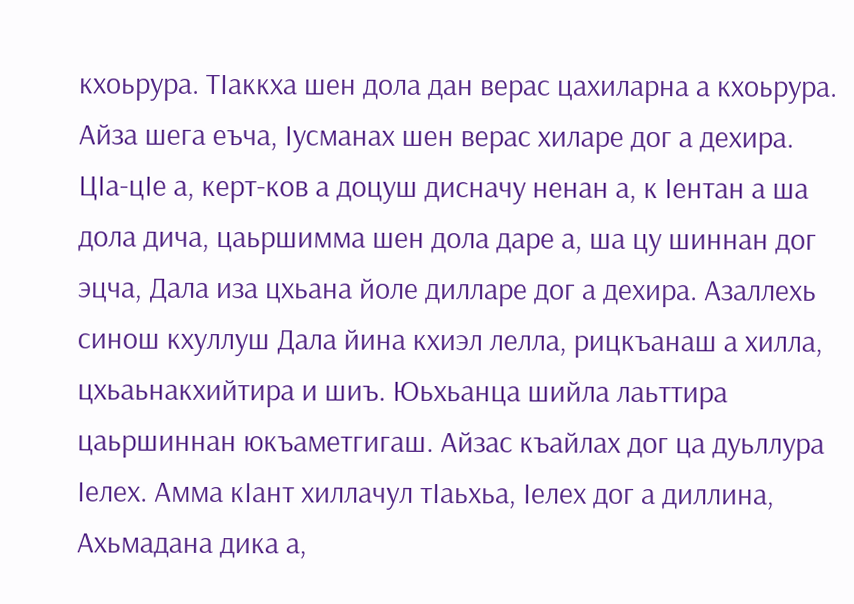кхоьрура. ТIаккха шен дола дан верас цахиларна а кхоьрура. Айза шега еъча, Iусманах шен верас хиларе дог а дехира. ЦIа-цIе а, керт-ков а доцуш дисначу ненан а, к Iентан а ша дола дича, цаьршимма шен дола даре а, ша цу шиннан дог эцча, Дала иза цхьана йоле дилларе дог а дехира. Азаллехь синош кхуллуш Дала йина кхиэл лелла, рицкъанаш а хилла, цхьаьнакхийтира и шиъ. Юьхьанца шийла лаьттира цаьршиннан юкъаметгигаш. Айзас къайлах дог ца дуьллура Iелех. Амма кIант хиллачул тIаьхьа, Iелех дог а диллина, Ахьмадана дика а,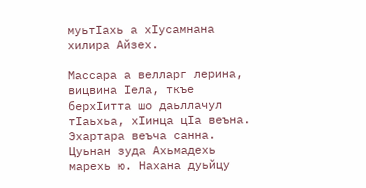муьтIахь а хIусамнана хилира Айзех.

Массара а велларг лерина, вицвина Iела, ткъе берхIитта шо даьллачул тIаьхьа, хIинца цIа веъна. Эхартара веъча санна. Цуьнан зуда Ахьмадехь марехь ю. Нахана дуьйцу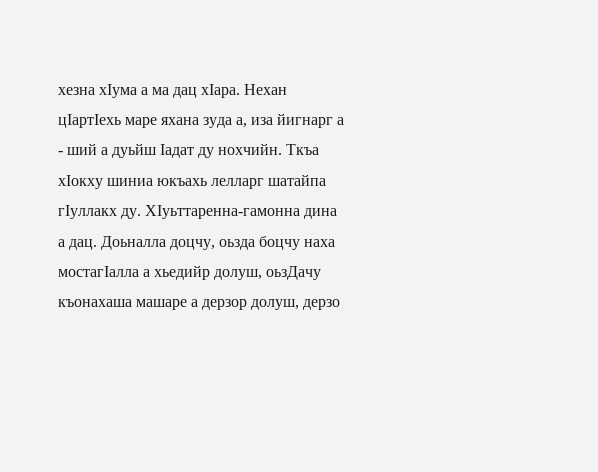хезна хIума а ма дац хIара. Нехан цIартIехь маре яхана зуда а, иза йигнарг а - ший а дуьйш Iадат ду нохчийн. Ткъа хIокху шиниа юкъахь лелларг шатайпа гIуллакх ду. ХIуьттаренна-гамонна дина а дац. Доьналла доцчу, оьзда боцчу наха мостагIалла а хьедийр долуш, оьзДачу къонахаша машаре а дерзор долуш, дерзо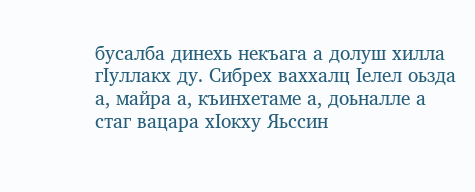бусалба динехь некъага а долуш хилла гIуллакх ду. Сибрех ваххалц Iелел оьзда а, майра а, къинхетаме а, доьналле а стаг вацара хIокху Яьссин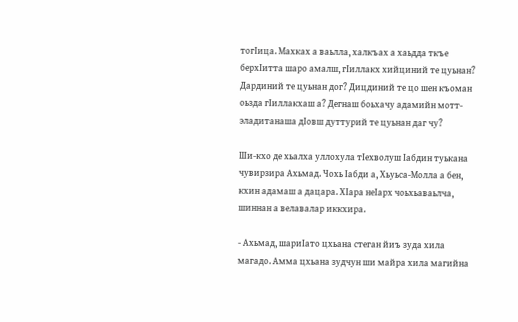тогIица. Махках а ваьлла, халкъах а хаьдда ткъе берхIитта шаро амалш, гIиллакх хийциний те цуьнан? Дардиний те цуьнан дог? Дицдиний те цо шен къоман оьзда гIиллакхаш а? Дегнаш боьхачу адамийн мотт-эладитанаша дIовш дуттурий те цуьнан даг чу?

Ши-кхо де хьалха уллохула тIехволуш Iабдин туькана чувирзира Ахьмад. Чохь Iабди а, Хьуьса-Молла а бен, кхин адамаш а дацара. ХIара неIарх чоьхьаваьлча, шиннан а велавалар иккхира.

- Ахьмад, шариIато цхьана стеган йиъ зуда хила магадо. Амма цхьана зудчун ши майра хила магийна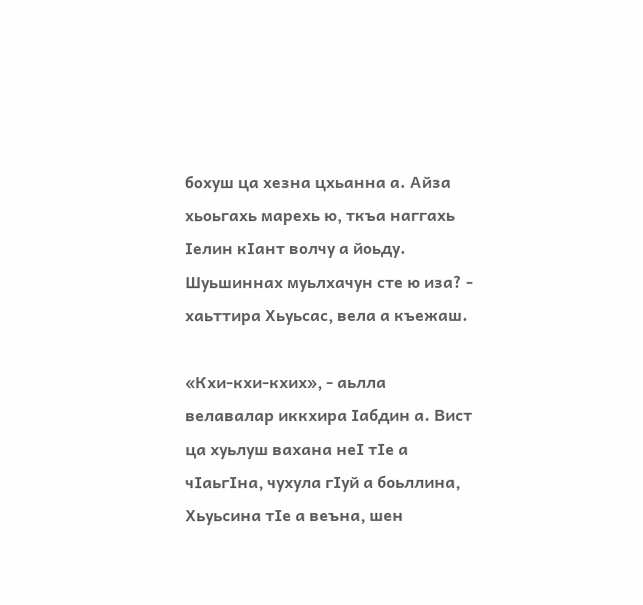бохуш ца хезна цхьанна а. Айза хьоьгахь марехь ю, ткъа наггахь Iелин кIант волчу а йоьду. Шуьшиннах муьлхачун сте ю иза? - хаьттира Хьуьсас, вела а къежаш.

«Кхи-кхи-кхих», - аьлла велавалар иккхира Iабдин а. Вист ца хуьлуш вахана неI тIе а чIаьгIна, чухула гIуй а боьллина, Хьуьсина тIе а веъна, шен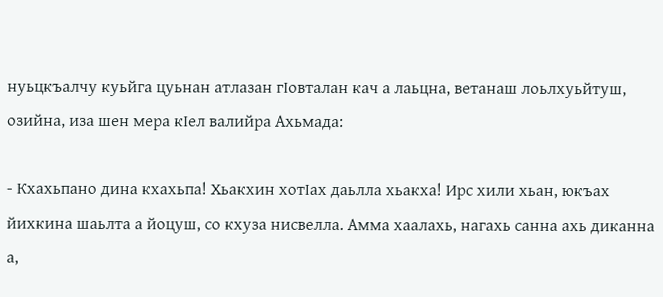нуьцкъалчу куьйга цуьнан атлазан гIовталан кач а лаьцна, ветанаш лоьлхуьйтуш, озийна, иза шен мера кIел валийра Ахьмада:

- Кхахьпано дина кхахьпа! Хьакхин хотIах даьлла хьакха! Ирс хили хьан, юкъах йихкина шаьлта а йоцуш, со кхуза нисвелла. Амма хаалахь, нагахь санна ахь диканна а,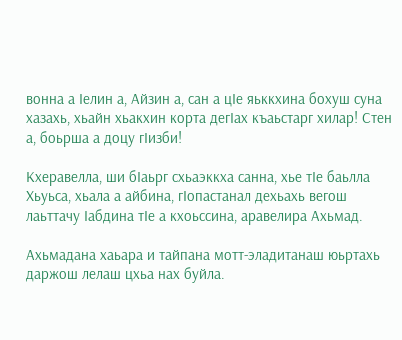вонна а Iелин а, Айзин а, сан а цIе яьккхина бохуш суна хазахь, хьайн хьакхин корта дегIах къаьстарг хилар! Стен а, боьрша а доцу гIизби!

Кхеравелла, ши бIаьрг схьаэккха санна, хье тIе баьлла Хьуьса, хьала а айбина, гIопастанал дехьахь вегош лаьттачу Iабдина тIе а кхоьссина, аравелира Ахьмад.

Ахьмадана хаьара и тайпана мотт-эладитанаш юьртахь даржош лелаш цхьа нах буйла.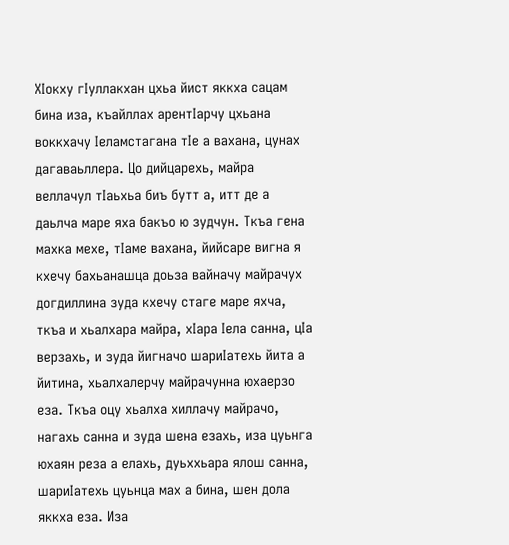ХIокху гIуллакхан цхьа йист яккха сацам бина иза, къайллах арентIарчу цхьана воккхачу Iеламстагана тIе а вахана, цунах дагаваьллера. Цо дийцарехь, майра веллачул тIаьхьа биъ бутт а, итт де а даьлча маре яха бакъо ю зудчун. Ткъа гена махка мехе, тIаме вахана, йийсаре вигна я кхечу бахьанашца доьза вайначу майрачух догдиллина зуда кхечу стаге маре яхча, ткъа и хьалхара майра, хIара Iела санна, цIа верзахь, и зуда йигначо шариIатехь йита а йитина, хьалхалерчу майрачунна юхаерзо еза. Ткъа оцу хьалха хиллачу майрачо, нагахь санна и зуда шена езахь, иза цуьнга юхаян реза а елахь, дуьххьара ялош санна, шариIатехь цуьнца мах а бина, шен дола яккха еза. Иза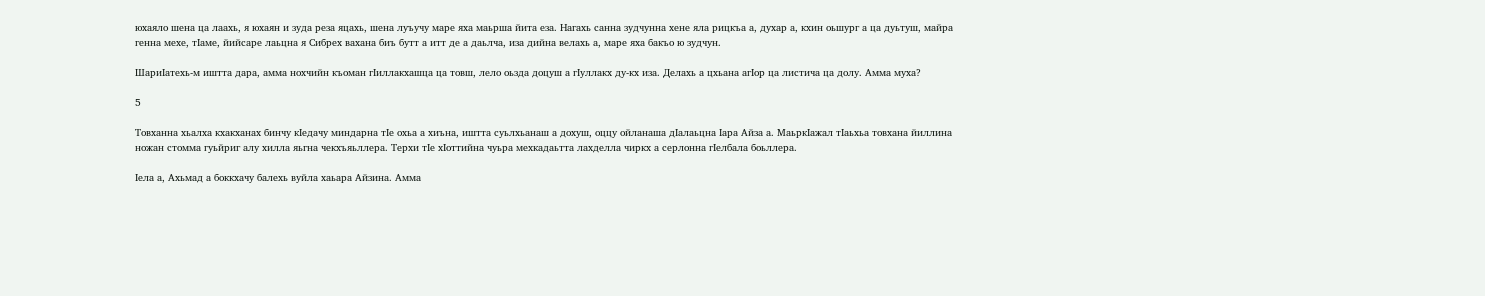юхаяло шена ца лаахь, я юхаян и зуда реза яцахь, шена луъучу маре яха маьрша йита еза. Нагахь санна зудчунна хене яла рицкъа а, духар а, кхин оьшург а ца дуьтуш, майра генна мехе, тIаме, йийсаре лаьцна я Сибрех вахана биъ бутт а итт де а даьлча, иза дийна велахь а, маре яха бакъо ю зудчун.

ШариIатехь-м иштта дара, амма нохчийн къоман гIиллакхашца ца товш, лело оьзда доцуш а гIуллакх ду-кх иза. Делахь а цхьана агIор ца листича ца долу. Амма муха?

5

Товханна хьалха кхакханах бинчу кIедачу миндарна тIе охьа а хиъна, иштта суьлхьанаш а дохуш, оццу ойланаша дIалаьцна Iара Айза а. МаьркIажал тIаьхьа товхана йиллина ножан стомма гуьйриг алу хилла яьгна чекхъяьллера. Терхи тIе хIоттийна чуьра мехкадаьтта лахделла чиркх а серлонна гIелбала боьллера.

Iела а, Ахьмад а боккхачу балехь вуйла хаьара Айзина. Амма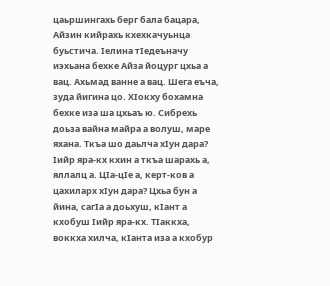цаьршингахь берг бала бацара, Айзин кийрахь кхехкачуьнца буьстича. Iелина тIедеъначу иэхьана бехке Айза йоцург цхьа а вац. Ахьмад ванне а вац. Шега еъча, зуда йигина цо. ХIокху бохамна бехке иза ша цхьаъ ю. Сибрехь доьза вайна майра а волуш, маре яхана. Ткъа шо даьлча хIун дара? Iийр яра-кх кхин а ткъа шарахь а, яллалц а. ЦIа-цIе а, керт-ков а цахиларх хIун дара? Цхьа бун а йина, сагIа а доьхуш, кIант а кхобуш Iийр яра-кх. ТIаккха, воккха хилча, кIанта иза а кхобур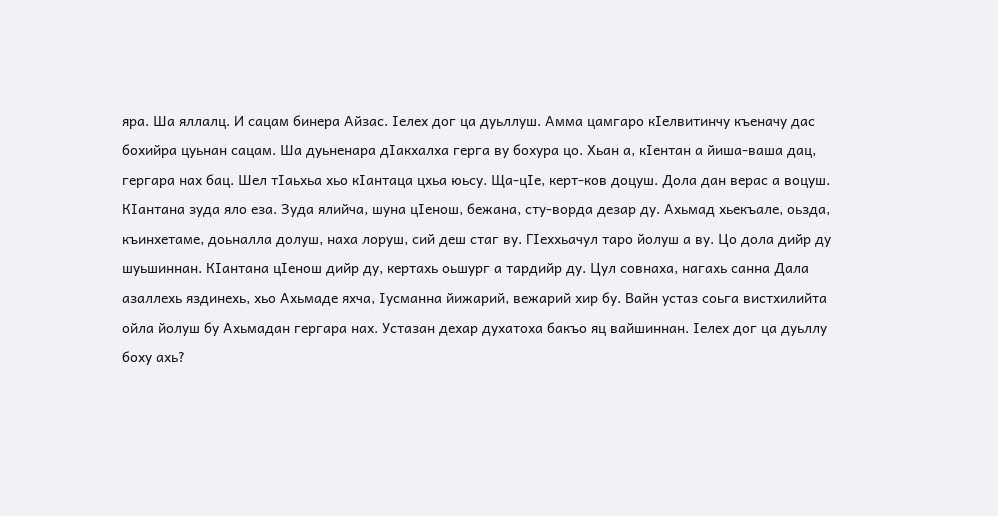яра. Ша яллалц. И сацам бинера Айзас. Iелех дог ца дуьллуш. Амма цамгаро кIелвитинчу къеначу дас бохийра цуьнан сацам. Ша дуьненара дIакхалха герга ву бохура цо. Хьан а, кIентан а йиша-ваша дац, гергара нах бац. Шел тIаьхьа хьо кIантаца цхьа юьсу. Ща-цIе, керт-ков доцуш. Дола дан верас а воцуш. КIантана зуда яло еза. Зуда ялийча, шуна цIенош, бежана, сту-ворда дезар ду. Ахьмад хьекъале, оьзда, къинхетаме, доьналла долуш, наха лоруш, сий деш стаг ву. ГIеххьачул таро йолуш а ву. Цо дола дийр ду шуьшиннан. КIантана цIенош дийр ду, кертахь оьшург а тардийр ду. Цул совнаха, нагахь санна Дала азаллехь яздинехь, хьо Ахьмаде яхча, Iусманна йижарий, вежарий хир бу. Вайн устаз соьга вистхилийта ойла йолуш бу Ахьмадан гергара нах. Устазан дехар духатоха бакъо яц вайшиннан. Iелех дог ца дуьллу боху ахь?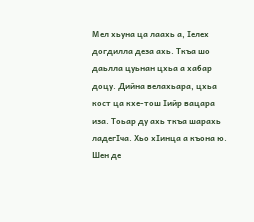Мел хьуна ца лаахь а, Iелех догдилла деза ахь. Ткъа шо даьлла цуьнан цхьа а хабар доцу. Дийна велахьара, цхьа кост ца кхе-тош Iийр вацара иза. Тоьар ду ахь ткъа шарахь ладегIча. Хьо хIинца а къона ю. Шен де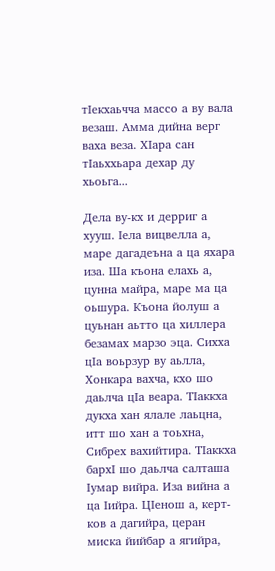тIекхаьчча массо а ву вала везаш. Амма дийна верг ваха веза. ХIара сан тIаьххьара дехар ду хьоьга...

Дела ву-кх и дерриг а хууш. Iела вицвелла а, маре дагадеъна а ца яхара иза. Ша къона елахь а, цунна майра, маре ма ца оьшура. Къона йолуш а цуьнан аьтто ца хиллера безамах марзо эца. Сихха цIа воьрзур ву аьлла, Хонкара вахча, кхо шо даьлча цIа веара. ТIаккха дукха хан ялале лаьцна, итт шо хан а тоьхна, Сибрех вахийтира. ТIаккха бархI шо даьлча салташа Iумар вийра. Иза вийна а ца Iийра. ЦIенош а, керт-ков а дагийра, церан миска йийбар а ягийра,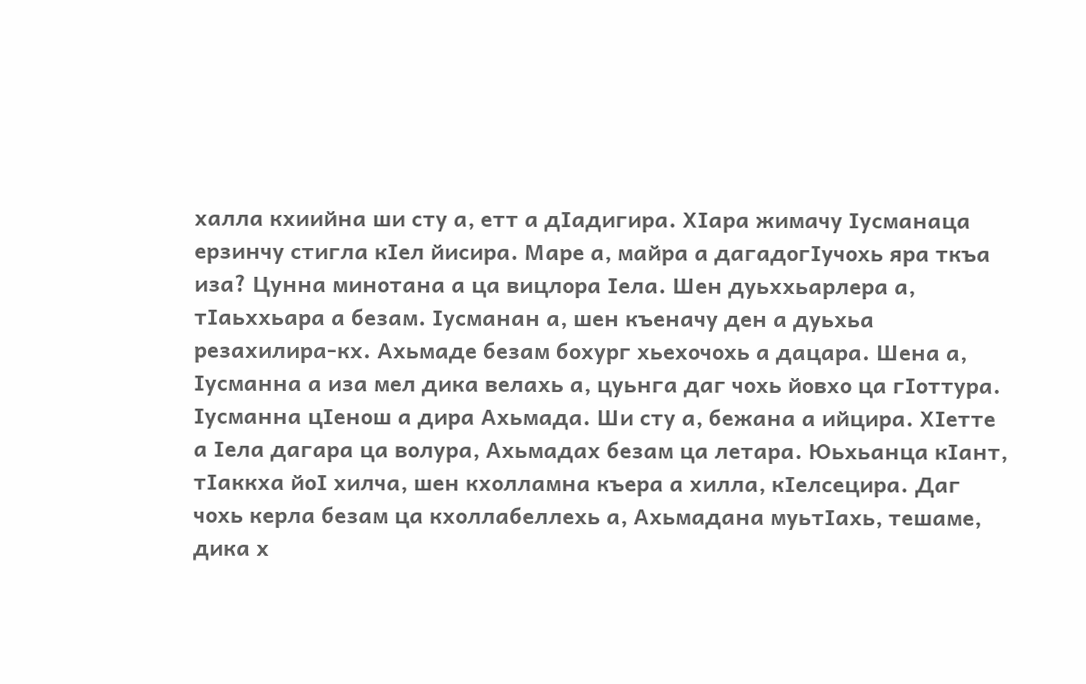халла кхиийна ши сту а, етт а дIадигира. ХIара жимачу Iусманаца ерзинчу стигла кIел йисира. Маре а, майра а дагадогIучохь яра ткъа иза? Цунна минотана а ца вицлора Iела. Шен дуьххьарлера а, тIаьххьара а безам. Iусманан а, шен къеначу ден а дуьхьа резахилира-кх. Ахьмаде безам бохург хьехочохь а дацара. Шена а, Iусманна а иза мел дика велахь а, цуьнга даг чохь йовхо ца гIоттура. Iусманна цIенош а дира Ахьмада. Ши сту а, бежана а ийцира. ХIетте а Iела дагара ца волура, Ахьмадах безам ца летара. Юьхьанца кIант, тIаккха йоI хилча, шен кхолламна къера а хилла, кIелсецира. Даг чохь керла безам ца кхоллабеллехь а, Ахьмадана муьтIахь, тешаме, дика х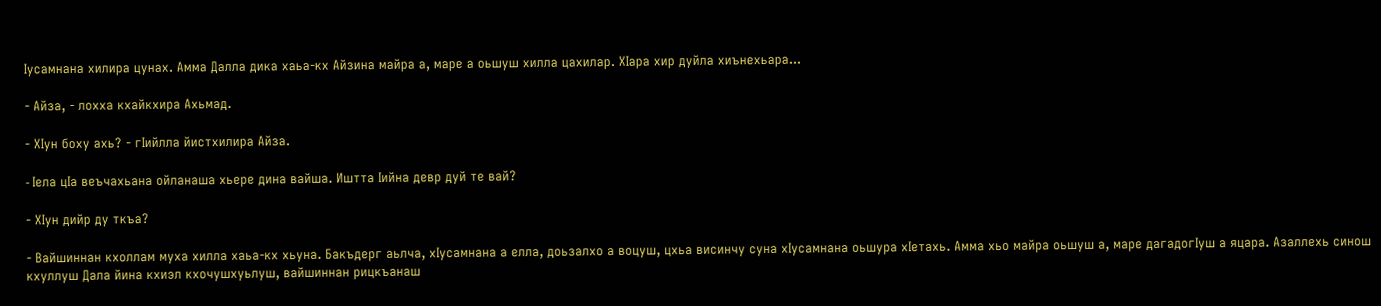Iусамнана хилира цунах. Амма Далла дика хаьа-кх Айзина майра а, маре а оьшуш хилла цахилар. ХIара хир дуйла хиънехьара...

- Айза, - лохха кхайкхира Ахьмад.

- ХIун боху ахь? - гIийлла йистхилира Айза.

- Iела цIа веъчахьана ойланаша хьере дина вайша. Иштта Iийна девр дуй те вай?

- ХIун дийр ду ткъа?

- Вайшиннан кхоллам муха хилла хаьа-кх хьуна. Бакъдерг аьлча, хIусамнана а елла, доьзалхо а воцуш, цхьа висинчу суна хIусамнана оьшура хIетахь. Амма хьо майра оьшуш а, маре дагадогIуш а яцара. Азаллехь синош кхуллуш Дала йина кхиэл кхочушхуьлуш, вайшиннан рицкъанаш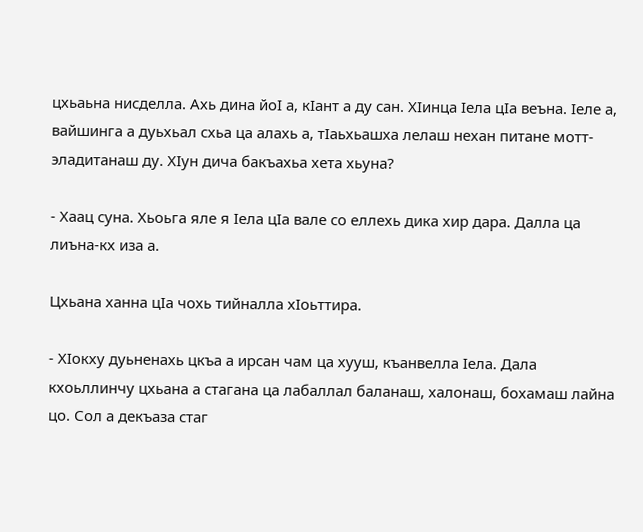цхьаьна нисделла. Ахь дина йоI а, кIант а ду сан. ХIинца Iела цIа веъна. Iеле а, вайшинга а дуьхьал схьа ца алахь а, тIаьхьашха лелаш нехан питане мотт-эладитанаш ду. ХIун дича бакъахьа хета хьуна?

- Хаац суна. Хьоьга яле я Iела цIа вале со еллехь дика хир дара. Далла ца лиъна-кх иза а.

Цхьана ханна цIа чохь тийналла хIоьттира.

- ХIокху дуьненахь цкъа а ирсан чам ца хууш, къанвелла Iела. Дала кхоьллинчу цхьана а стагана ца лабаллал баланаш, халонаш, бохамаш лайна цо. Сол а декъаза стаг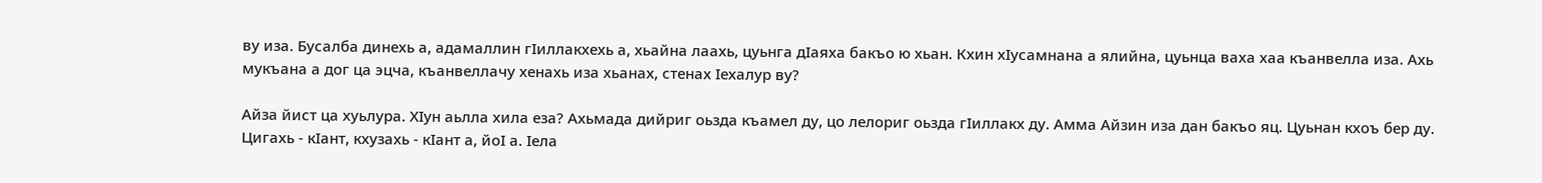ву иза. Бусалба динехь а, адамаллин гIиллакхехь а, хьайна лаахь, цуьнга дIаяха бакъо ю хьан. Кхин хIусамнана а ялийна, цуьнца ваха хаа къанвелла иза. Ахь мукъана а дог ца эцча, къанвеллачу хенахь иза хьанах, стенах Iехалур ву?

Айза йист ца хуьлура. ХIун аьлла хила еза? Ахьмада дийриг оьзда къамел ду, цо лелориг оьзда гIиллакх ду. Амма Айзин иза дан бакъо яц. Цуьнан кхоъ бер ду. Цигахь - кIант, кхузахь - кIант а, йоI а. Iела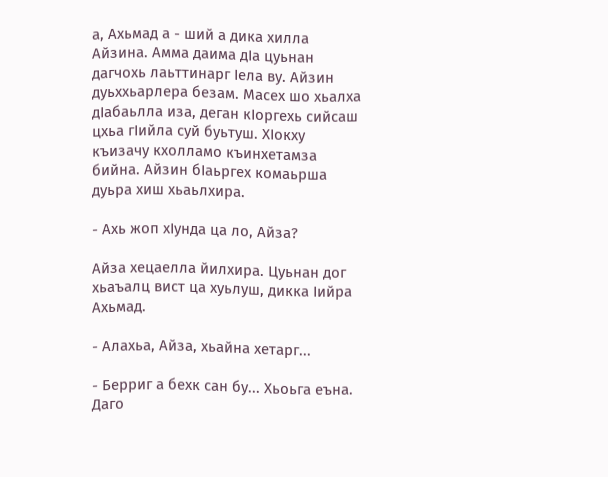а, Ахьмад а - ший а дика хилла Айзина. Амма даима дIа цуьнан дагчохь лаьттинарг Iела ву. Айзин дуьххьарлера безам. Масех шо хьалха дIабаьлла иза, деган кIоргехь сийсаш цхьа гIийла суй буьтуш. ХIокху къизачу кхолламо къинхетамза бийна. Айзин бIаьргех комаьрша дуьра хиш хьаьлхира.

- Ахь жоп хIунда ца ло, Айза?

Айза хецаелла йилхира. Цуьнан дог хьаъалц вист ца хуьлуш, дикка Iийра Ахьмад.

- Алахьа, Айза, хьайна хетарг...

- Берриг а бехк сан бу... Хьоьга еъна. Даго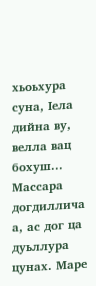хьоьхура суна, Iела дийна ву, велла вац бохуш... Массара догдиллича а, ас дог ца дуьллура цунах. Маре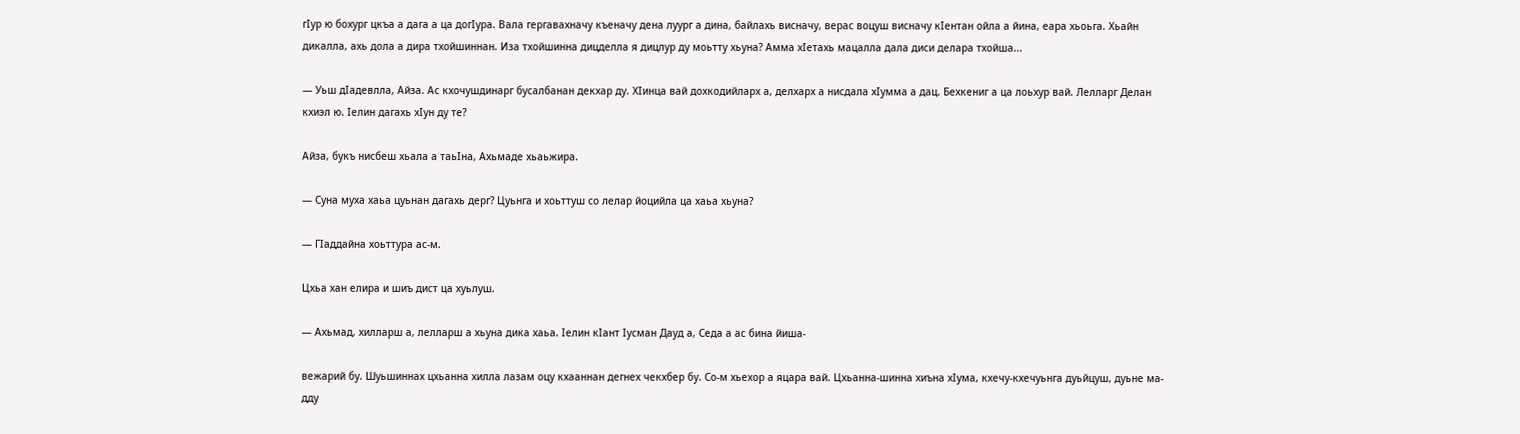гIур ю бохург цкъа а дага а ца догIура. Вала гергавахначу къеначу дена луург а дина, байлахь висначу, верас воцуш висначу кIентан ойла а йина, еара хьоьга. Хьайн дикалла, ахь дола а дира тхойшиннан. Иза тхойшинна дицделла я дицлур ду моьтту хьуна? Амма хIетахь мацалла дала диси делара тхойша...

— Уьш дIадевлла, Айза. Ас кхочушдинарг бусалбанан декхар ду. ХIинца вай дохкодийларх а, делхарх а нисдала хIумма а дац. Бехкениг а ца лоьхур вай. Лелларг Делан кхиэл ю. Iелин дагахь хIун ду те?

Айза, букъ нисбеш хьала а таьIна, Ахьмаде хьаьжира.

— Суна муха хаьа цуьнан дагахь дерг? Цуьнга и хоьттуш со лелар йоцийла ца хаьа хьуна?

— ГIаддайна хоьттура ас-м.

Цхьа хан елира и шиъ дист ца хуьлуш.

— Ахьмад, хилларш а, лелларш а хьуна дика хаьа. Iелин кIант Iусман Дауд а, Седа а ас бина йиша-

вежарий бу. Шуьшиннах цхьанна хилла лазам оцу кхааннан дегнех чекхбер бу. Со-м хьехор а яцара вай. Цхьанна-шинна хиъна хIума, кхечу-кхечуьнга дуьйцуш, дуьне ма-дду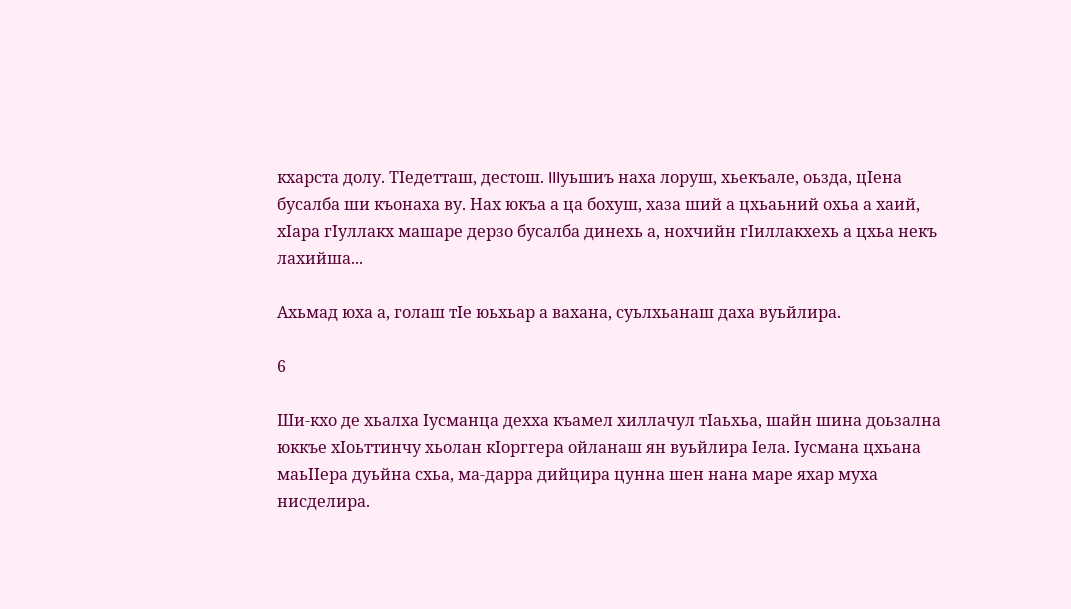кхарста долу. ТIедетташ, дестош. IIIуьшиъ наха лоруш, хьекъале, оьзда, цIена бусалба ши къонаха ву. Нах юкъа а ца бохуш, хаза ший а цхьаьний охьа а хаий, хIара гIуллакх машаре дерзо бусалба динехь а, нохчийн гIиллакхехь а цхьа некъ лахийша...

Ахьмад юха а, голаш тIе юьхьар а вахана, суьлхьанаш даха вуьйлира.

6

Ши-кхо де хьалха Iусманца дехха къамел хиллачул тIаьхьа, шайн шина доьзална юккъе хIоьттинчу хьолан кIорггера ойланаш ян вуьйлира Iела. Iусмана цхьана маьIIера дуьйна схьа, ма-дарра дийцира цунна шен нана маре яхар муха нисделира.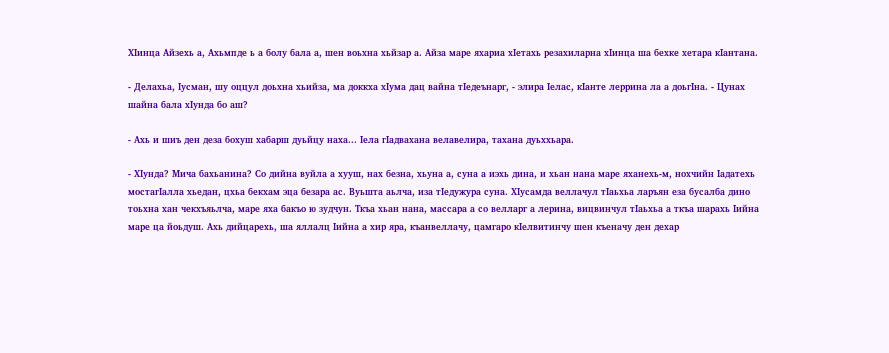ХIинца Айзехь а, Ахьмпде ь а болу бала а, шен воьхна хьйзар а. Айза маре яхариа хIетахь резахиларна хIинца ша бехке хетара кIантана.

- Делахьа, Iусман, шу оццул доьхна хьийза, ма доккха хIума дац вайна тIедеънарг, - элира Iелас, кIанте леррина ла а доьгIна. - Цунах шайна бала хIунда бо аш?

- Ахь и шиъ ден деза бохуш хабарш дуьйцу наха... Iела гIадвахана велавелира, тахана дуьххьара.

- ХIунда? Мича бахьанина? Со дийна вуйла а хууш, нах безна, хьуна а, суна а иэхь дина, и хьан нана маре яханехь-м, нохчийн Iадатехь мостагIалла хьедан, цхьа бекхам эца безара ас. Вуьшта аьлча, иза тIедужура суна. ХIусамда веллачул тIаьхьа ларъян еза бусалба дино тоьхна хан чекхъяьлча, маре яха бакъо ю зудчун. Ткъа хьан нана, массара а со велларг а лерина, вицвинчул тIаьхьа а ткъа шарахь Iийна маре ца йоьдуш. Ахь дийцарехь, ша яллалц Iийна а хир яра, къанвеллачу, цамгаро кIелвитинчу шен къеначу ден дехар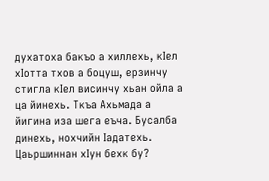духатоха бакъо а хиллехь, кIел хIотта тхов а боцуш, ерзинчу стигла кIел висинчу хьан ойла а ца йинехь. Ткъа Ахьмада а йигина иза шега еъча. Бусалба динехь, нохчийн Iадатехь. Цаьршиннан хIун бехк бу?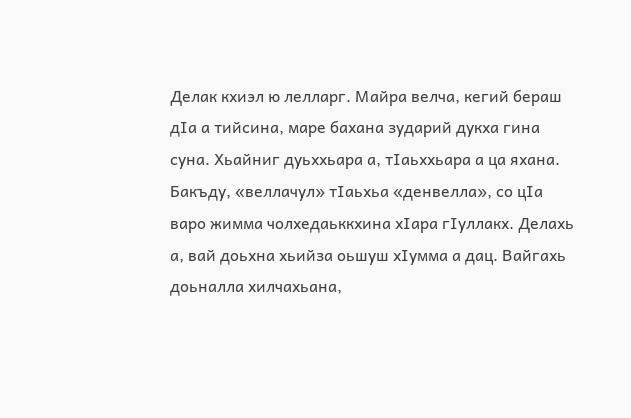Делак кхиэл ю лелларг. Майра велча, кегий бераш дIа а тийсина, маре бахана зударий дукха гина суна. Хьайниг дуьххьара а, тIаьххьара а ца яхана. Бакъду, «веллачул» тIаьхьа «денвелла», со цIа варо жимма чолхедаьккхина хIара гIуллакх. Делахь а, вай доьхна хьийза оьшуш хIумма а дац. Вайгахь доьналла хилчахьана,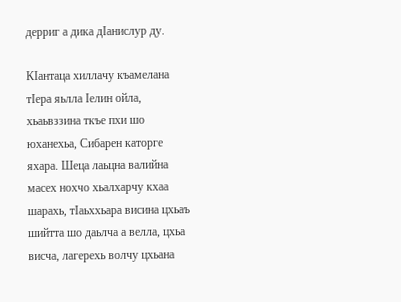дерриг а дика дIанислур ду.

КIантаца хиллачу къамелана тIера яьлла Iелин ойла, хьаьвззина ткъе пхи шо юханехьа, Сибарен каторге яхара. Шеца лаьцна валийна масех нохчо хьалхарчу кхаа шарахь, тIаьххьара висина цхьаъ шийтта шо даьлча а велла, цхьа висча, лагерехь волчу цхьана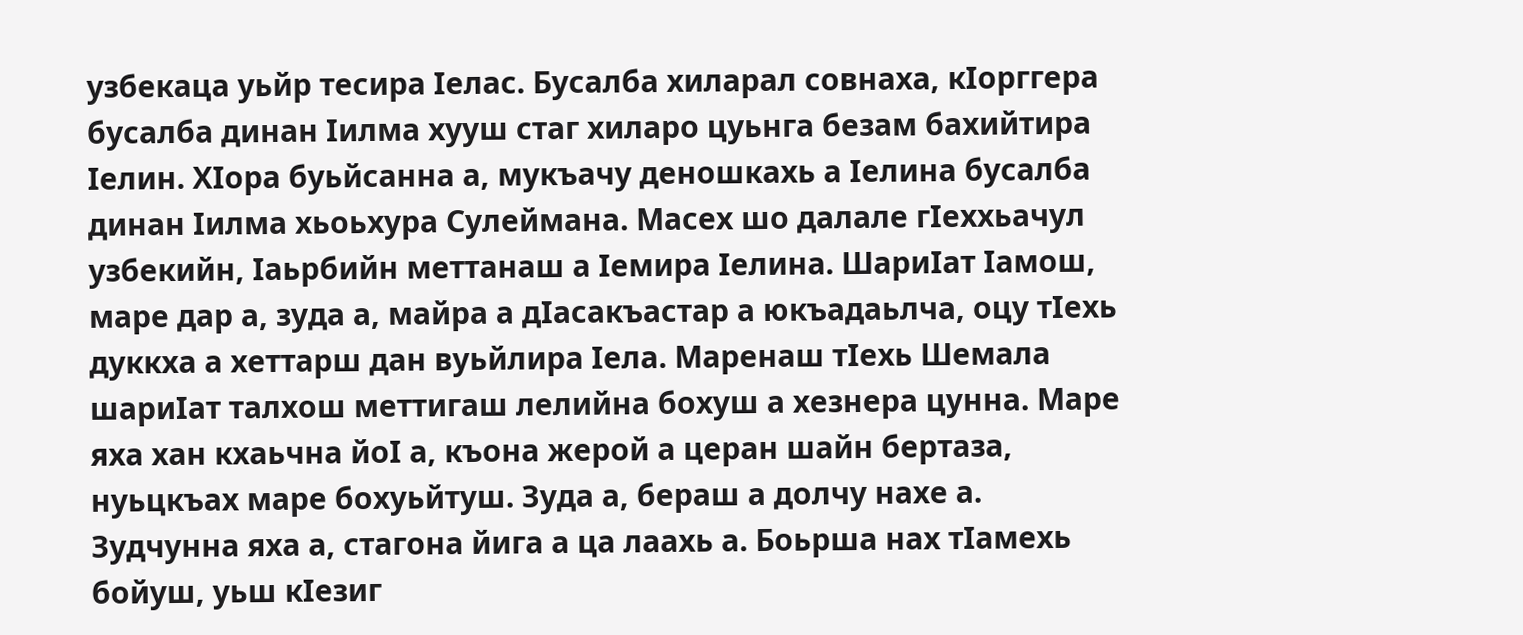узбекаца уьйр тесира Iелас. Бусалба хиларал совнаха, кIорггера бусалба динан Iилма хууш стаг хиларо цуьнга безам бахийтира Iелин. ХIора буьйсанна а, мукъачу деношкахь а Iелина бусалба динан Iилма хьоьхура Сулеймана. Масех шо далале гIеххьачул узбекийн, Iаьрбийн меттанаш а Iемира Iелина. ШариIат Iамош, маре дар а, зуда а, майра а дIасакъастар а юкъадаьлча, оцу тIехь дуккха а хеттарш дан вуьйлира Iела. Маренаш тIехь Шемала шариIат талхош меттигаш лелийна бохуш а хезнера цунна. Маре яха хан кхаьчна йоI а, къона жерой а церан шайн бертаза, нуьцкъах маре бохуьйтуш. Зуда а, бераш а долчу нахе а. Зудчунна яха а, стагона йига а ца лаахь а. Боьрша нах тIамехь бойуш, уьш кIезиг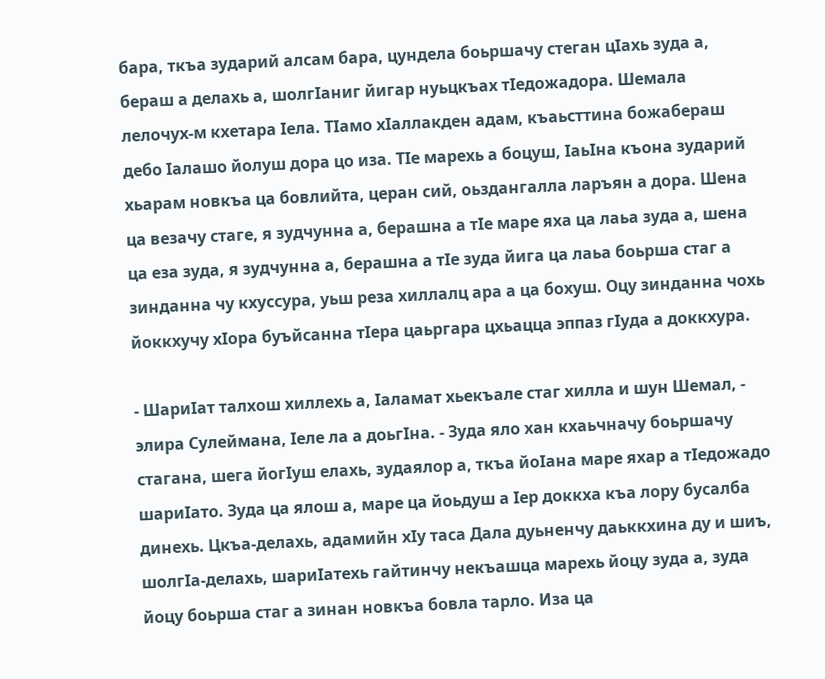бара, ткъа зударий алсам бара, цундела боьршачу стеган цIахь зуда а, бераш а делахь а, шолгIаниг йигар нуьцкъах тIедожадора. Шемала лелочух-м кхетара Iела. ТIамо хIаллакден адам, къаьсттина божабераш дебо Iалашо йолуш дора цо иза. ТIе марехь а боцуш, IаьIна къона зударий хьарам новкъа ца бовлийта, церан сий, оьздангалла ларъян а дора. Шена ца везачу стаге, я зудчунна а, берашна а тIе маре яха ца лаьа зуда а, шена ца еза зуда, я зудчунна а, берашна а тIе зуда йига ца лаьа боьрша стаг а зинданна чу кхуссура, уьш реза хиллалц ара а ца бохуш. Оцу зинданна чохь йоккхучу хIора буъйсанна тIера цаьргара цхьацца эппаз гIуда а доккхура.

- ШариIат талхош хиллехь а, Iаламат хьекъале стаг хилла и шун Шемал, - элира Сулеймана, Iеле ла а доьгIна. - Зуда яло хан кхаьчначу боьршачу стагана, шега йогIуш елахь, зудаялор а, ткъа йоIана маре яхар а тIедожадо шариIато. Зуда ца ялош а, маре ца йоьдуш а Iер доккха къа лору бусалба динехь. Цкъа-делахь, адамийн хIу таса Дала дуьненчу даьккхина ду и шиъ, шолгIа-делахь, шариIатехь гайтинчу некъашца марехь йоцу зуда а, зуда йоцу боьрша стаг а зинан новкъа бовла тарло. Иза ца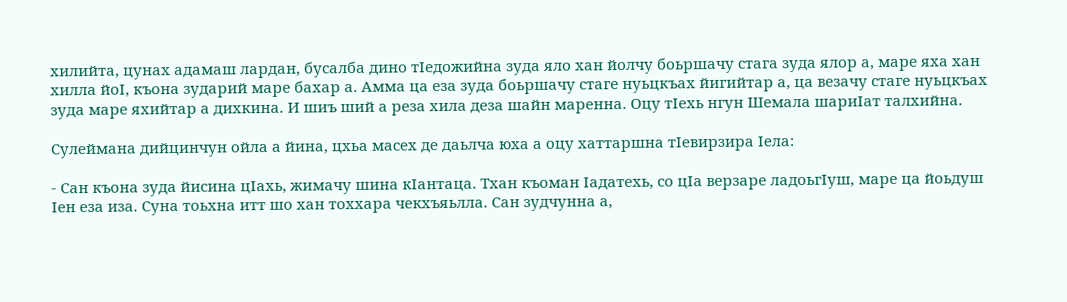хилийта, цунах адамаш лардан, бусалба дино тIедожийна зуда яло хан йолчу боьршачу стага зуда ялор а, маре яха хан хилла йоI, къона зударий маре бахар а. Амма ца еза зуда боьршачу стаге нуьцкъах йигийтар а, ца везачу стаге нуьцкъах зуда маре яхийтар а дихкина. И шиъ ший а реза хила деза шайн маренна. Оцу тIехь нгун Шемала шариIат талхийна.

Сулеймана дийцинчун ойла а йина, цхьа масех де даьлча юха а оцу хаттаршна тIевирзира Iела:

- Сан къона зуда йисина цIахь, жимачу шина кIантаца. Тхан къоман Iадатехь, со цIа верзаре ладоьгIуш, маре ца йоьдуш Iен еза иза. Суна тоьхна итт шо хан тоххара чекхъяьлла. Сан зудчунна а,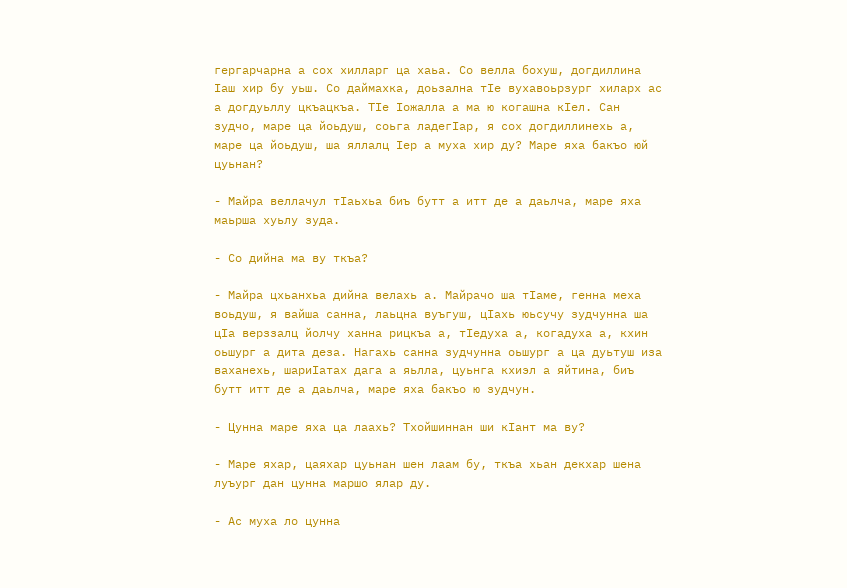гергарчарна а сох хилларг ца хаьа. Со велла бохуш, догдиллина Iаш хир бу уьш. Со даймахка, доьзална тIе вухавоьрзург хиларх ас а догдуьллу цкъацкъа. ТIе Iожалла а ма ю когашна кIел. Сан зудчо, маре ца йоьдуш, соьга ладегIар, я сох догдиллинехь а, маре ца йоьдуш, ша яллалц Iер а муха хир ду? Маре яха бакъо юй цуьнан?

- Майра веллачул тIаьхьа биъ бутт а итт де а даьлча, маре яха маьрша хуьлу зуда.

- Со дийна ма ву ткъа?

- Майра цхьанхьа дийна велахь а. Майрачо ша тIаме, генна меха воьдуш, я вайша санна, лаьцна вуъгуш, цIахь юьсучу зудчунна ша цIа верззалц йолчу ханна рицкъа а, тIедуха а, когадуха а, кхин оьшург а дита деза. Нагахь санна зудчунна оьшург а ца дуьтуш иза ваханехь, шариIатах дага а яьлла, цуьнга кхиэл а яйтина, биъ бутт итт де а даьлча, маре яха бакъо ю зудчун.

- Цунна маре яха ца лаахь? Тхойшиннан ши кIант ма ву?

- Маре яхар, цаяхар цуьнан шен лаам бу, ткъа хьан декхар шена луъург дан цунна маршо ялар ду.

- Ас муха ло цунна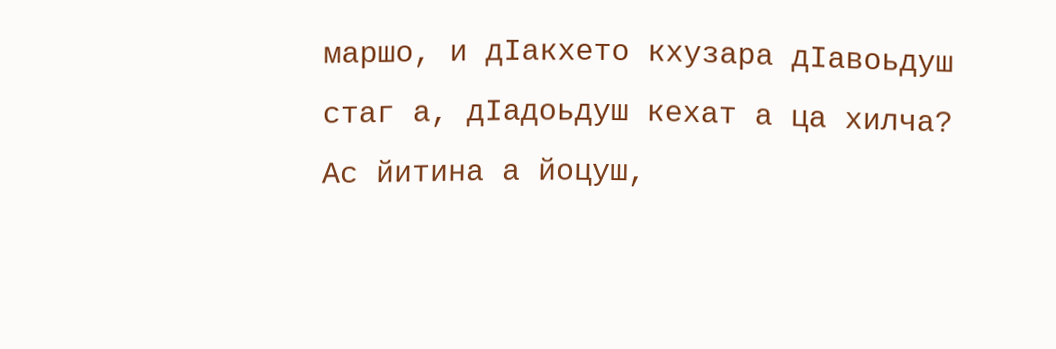маршо, и дIакхето кхузара дIавоьдуш стаг а, дIадоьдуш кехат а ца хилча? Ас йитина а йоцуш,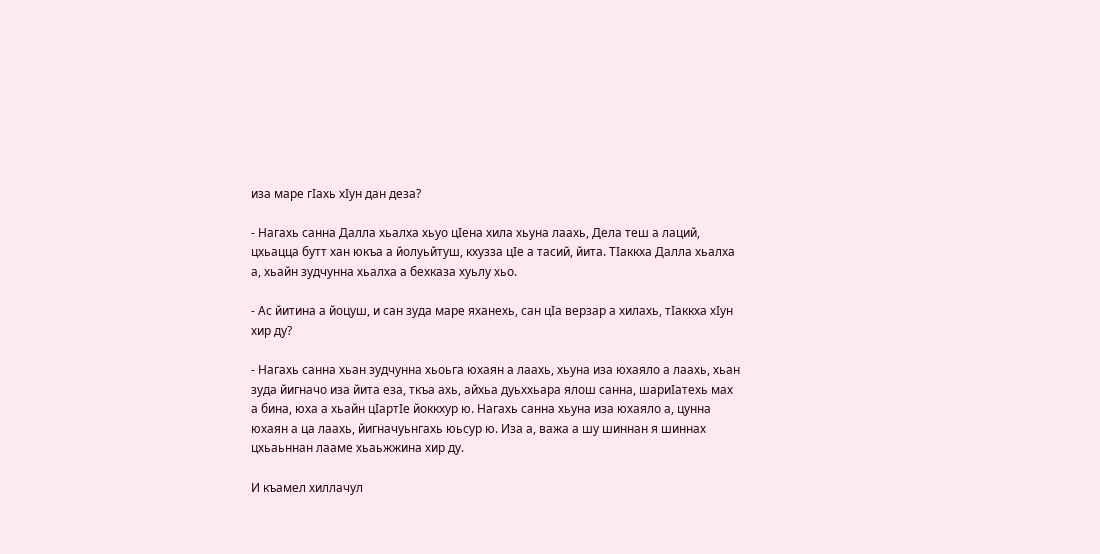иза маре гIахь хIун дан деза?

- Нагахь санна Далла хьалха хьуо цIена хила хьуна лаахь, Дела теш а лаций, цхьацца бутт хан юкъа а йолуьйтуш, кхузза цIе а тасий, йита. ТIаккха Далла хьалха а, хьайн зудчунна хьалха а бехказа хуьлу хьо.

- Ас йитина а йоцуш, и сан зуда маре яханехь, сан цIа верзар а хилахь, тIаккха хIун хир ду?

- Нагахь санна хьан зудчунна хьоьга юхаян а лаахь, хьуна иза юхаяло а лаахь, хьан зуда йигначо иза йита еза, ткъа ахь, айхьа дуьххьара ялош санна, шариIатехь мах а бина, юха а хьайн цIартIе йоккхур ю. Нагахь санна хьуна иза юхаяло а, цунна юхаян а ца лаахь, йигначуьнгахь юьсур ю. Иза а, важа а шу шиннан я шиннах цхьаьннан лааме хьаьжжина хир ду.

И къамел хиллачул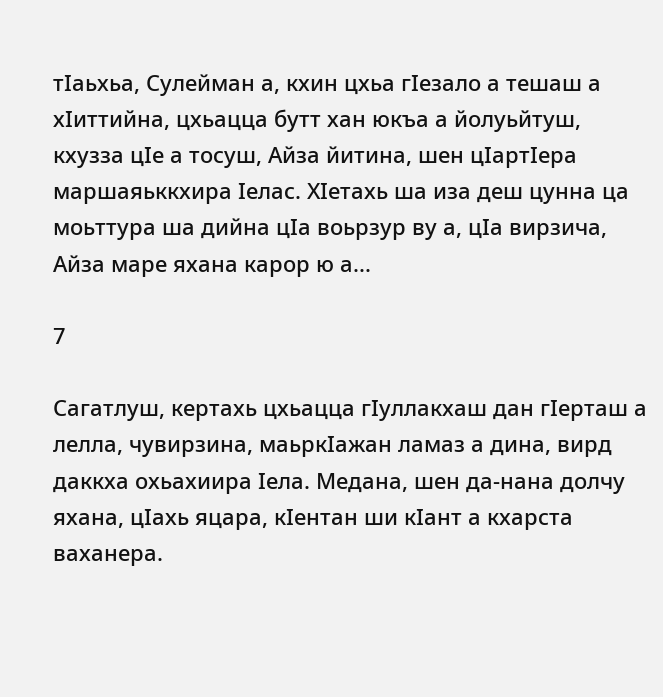тIаьхьа, Сулейман а, кхин цхьа гIезало а тешаш а хIиттийна, цхьацца бутт хан юкъа а йолуьйтуш, кхузза цIе а тосуш, Айза йитина, шен цIартIера маршаяьккхира Iелас. ХIетахь ша иза деш цунна ца моьттура ша дийна цIа воьрзур ву а, цIа вирзича, Айза маре яхана карор ю а...

7

Сагатлуш, кертахь цхьацца гIуллакхаш дан гIерташ а лелла, чувирзина, маьркIажан ламаз а дина, вирд даккха охьахиира Iела. Медана, шен да-нана долчу яхана, цIахь яцара, кIентан ши кIант а кхарста ваханера.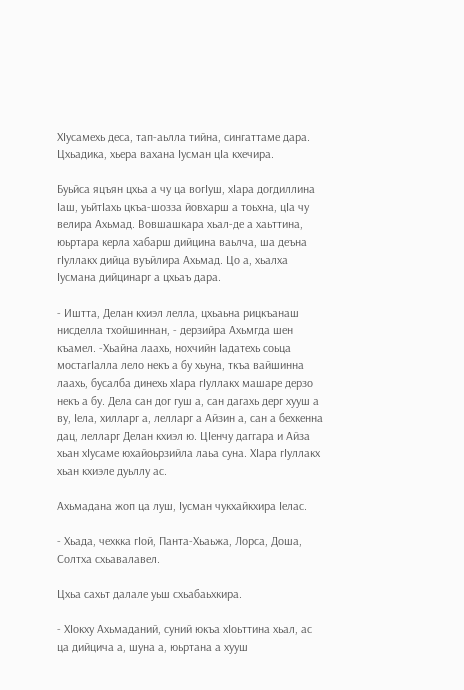ХIусамехь деса, тап-аьлла тийна, сингаттаме дара. Цхьадика, хьера вахана Iусман цIа кхечира.

Буьйса яцъян цхьа а чу ца вогIуш, хIара догдиллина Iаш, уьйтIахь цкъа-шозза йовхарш а тоьхна, цIа чу велира Ахьмад. Вовшашкара хьал-де а хаьттина, юьртара керла хабарш дийцина ваьлча, ша деъна гIуллакх дийца вуъйлира Ахьмад. Цо а, хьалха Iусмана дийцинарг а цхьаъ дара.

- Иштта, Делан кхиэл лелла, цхьаьна рицкъанаш нисделла тхойшиннан, - дерзийра Ахьмгда шен къамел. -Хьайна лаахь, нохчийн Iадатехь соьца мостагIалла лело некъ а бу хьуна, ткъа вайшинна лаахь, бусалба динехь хIара гIуллакх машаре дерзо некъ а бу. Дела сан дог гуш а, сан дагахь дерг хууш а ву, Iела, хилларг а, лелларг а Айзин а, сан а бехкенна дац, лелларг Делан кхиэл ю. ЦIенчу даггара и Айза хьан хIусаме юхайоьрзийла лаьа суна. ХIара гIуллакх хьан кхиэле дуьллу ас.

Ахьмадана жоп ца луш, Iусман чукхайкхира Iелас.

- Хьада, чехкка гIой, Панта-Хьаьжа, Лорса, Доша, Солтха схьавалавел.

Цхьа сахьт далале уьш схьабаьхкира.

- ХIокху Ахьмаданий, суний юкъа хIоьттина хьал, ас ца дийцича а, шуна а, юьртана а хууш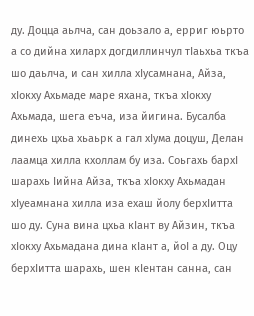ду. Доцца аьлча, сан доьзало а, ерриг юьрто а со дийна хиларх догдиллинчул тIаьхьа ткъа шо даьлча, и сан хилла хIусамнана, Айза, хIокху Ахьмаде маре яхана, ткъа хIокху Ахьмада, шега еъча, иза йигина. Бусалба динехь цхьа хьаьрк а гал хIума доцуш, Делан лаамца хилла кхоллам бу иза. Соьгахь бархI шарахь Iийна Айза, ткъа хIокху Ахьмадан хIуеамнана хилла иза ехаш йолу берхIитта шо ду. Суна вина цхьа кIант ву Айзин, ткъа хIокху Ахьмадана дина кIант а, йоI а ду. Оцу берхIитта шарахь, шен кIентан санна, сан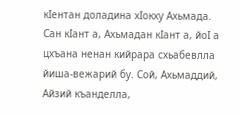кIентан доладина хIокху Ахьмада. Сан кIант а, Ахьмадан кIант а, йоI а цхъана ненан кийрара схьабевлла йиша-вежарий бу. Сой, Ахьмаддий, Айзий къанделла,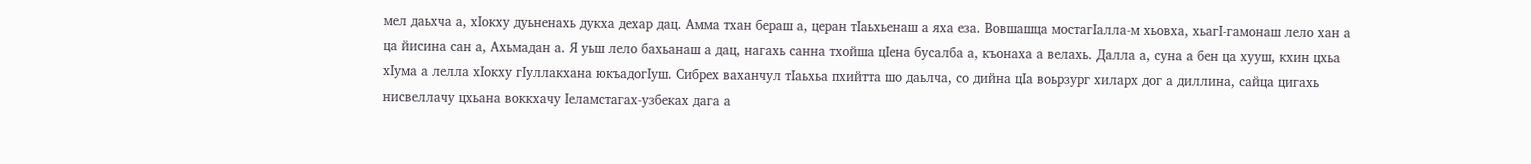мел даьхча а, хIокху дуьненахь дукха дехар дац. Амма тхан бераш а, церан тIаьхьенаш а яха еза. Вовшашца мостагIалла-м хьовха, хьагI-гамонаш лело хан а ца йисина сан а, Ахьмадан а. Я уьш лело бахьанаш а дац, нагахь санна тхойша цIена бусалба а, къонаха а велахь. Далла а, суна а бен ца хууш, кхин цхьа хIума а лелла хIокху гIуллакхана юкъадогIуш. Сибрех ваханчул тIаьхьа пхийтта шо даьлча, со дийна цIа воьрзург хиларх дог а диллина, сайца цигахь нисвеллачу цхьана воккхачу Iеламстагах-узбеках дага а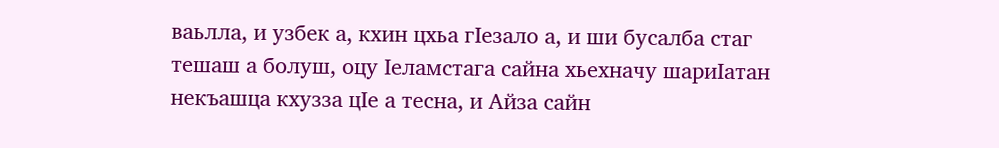ваьлла, и узбек а, кхин цхьа гIезало а, и ши бусалба стаг тешаш а болуш, оцу Iеламстага сайна хьехначу шариIатан некъашца кхузза цIе а тесна, и Айза сайн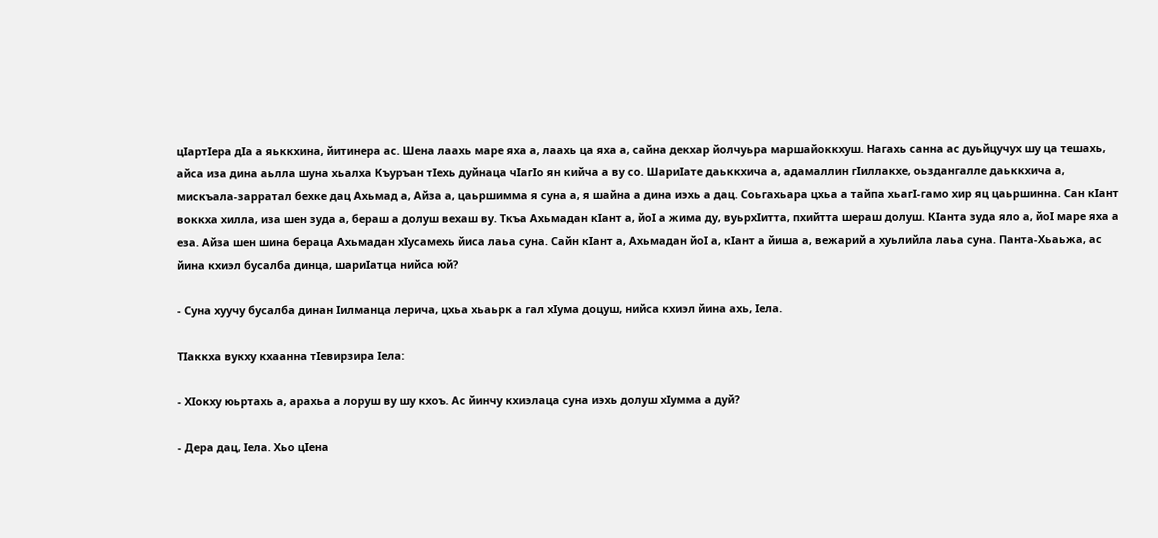цIартIера дIа а яьккхина, йитинера ас. Шена лаахь маре яха а, лаахь ца яха а, сайна декхар йолчуьра маршайоккхуш. Нагахь санна ас дуьйцучух шу ца тешахь, айса иза дина аьлла шуна хьалха Къуръан тIехь дуйнаца чIагIо ян кийча а ву со. ШариIате даьккхича а, адамаллин гIиллакхе, оьздангалле даьккхича а, мискъала-зарратал бехке дац Ахьмад а, Айза а, цаьршимма я суна а, я шайна а дина иэхь а дац. Соьгахьара цхьа а тайпа хьагI-гамо хир яц цаьршинна. Сан кIант воккха хилла, иза шен зуда а, бераш а долуш вехаш ву. Ткъа Ахьмадан кIант а, йоI а жима ду, вуьрхIитта, пхийтта шераш долуш. КIанта зуда яло а, йоI маре яха а еза. Айза шен шина бераца Ахьмадан хIусамехь йиса лаьа суна. Сайн кIант а, Ахьмадан йоI а, кIант а йиша а, вежарий а хуьлийла лаьа суна. Панта-Хьаьжа, ас йина кхиэл бусалба динца, шариIатца нийса юй?

- Суна хуучу бусалба динан Iилманца лерича, цхьа хьаьрк а гал хIума доцуш, нийса кхиэл йина ахь, Iела.

ТIаккха вукху кхаанна тIевирзира Iела:

- ХIокху юьртахь а, арахьа а лоруш ву шу кхоъ. Ас йинчу кхиэлаца суна иэхь долуш хIумма а дуй?

- Дера дац, Iела. Хьо цIена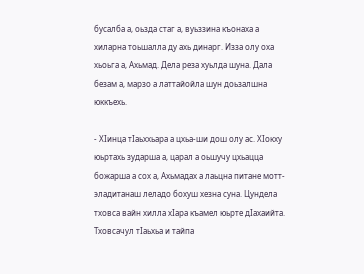бусалба а, оьзда стаг а, вуьззина къонаха а хиларна тоьшалла ду ахь динарг. Изза олу оха хьоьга а, Ахьмад. Дела реза хуьлда шуна. Дала безам а, марзо а латтайойла шун доьзалшна юккъехь.

- ХIинца тIаьххьара а цхьа-ши дош олу ас. ХIокху юьртахь зударша а, царал а оьшучу цхьацца божарша а сох а, Ахьмадах а лаьцна питане мотт-эладитанаш леладо бохуш хезна суна. Цундела тховса вайн хилла хIара къамел юьрте дIахаийта. Тховсачул тIаьхьа и тайпа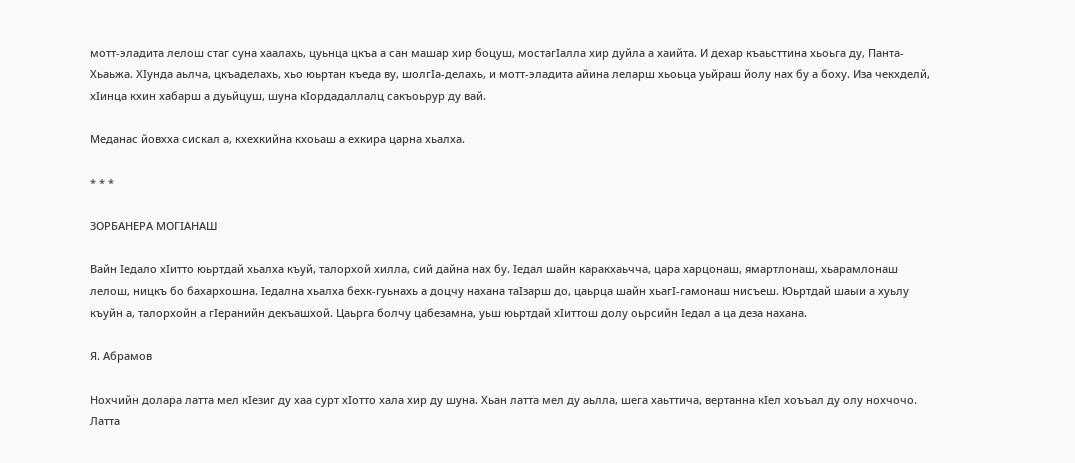мотт-эладита лелош стаг суна хаалахь, цуьнца цкъа а сан машар хир боцуш, мостагIалла хир дуйла а хаийта. И дехар къаьсттина хьоьга ду, Панта-Хьаьжа. ХIунда аьлча, цкъаделахь, хьо юьртан къеда ву, шолгIа-делахь, и мотт-эладита айина леларш хьоьца уьйраш йолу нах бу а боху. Иза чекхделй, хIинца кхин хабарш а дуьйцуш, шуна кIордадаллалц сакъоьрур ду вай.

Меданас йовхха сискал а, кхехкийна кхоьаш а ехкира царна хьалха.

* * *

ЗОРБАНЕРА МОГIАНАШ

Вайн Iедало хIитто юьртдай хьалха къуй, талорхой хилла, сий дайна нах бу. Iедал шайн каракхаьчча, цара харцонаш, ямартлонаш, хьарамлонаш лелош, ницкъ бо бахархошна. Iедална хьалха бехк-гуьнахь а доцчу нахана таIзарш до, цаьрца шайн хьагI-гамонаш нисъеш. Юьртдай шаыи а хуьлу къуйн а, талорхойн а гIеранийн декъашхой. Цаьрга болчу цабезамна, уьш юьртдай хIиттош долу оьрсийн Iедал а ца деза нахана.

Я. Абрамов

Нохчийн долара латта мел кIезиг ду хаа сурт хIотто хала хир ду шуна. Хьан латта мел ду аьлла, шега хаьттича, вертанна кIел хоъъал ду олу нохчочо. Латта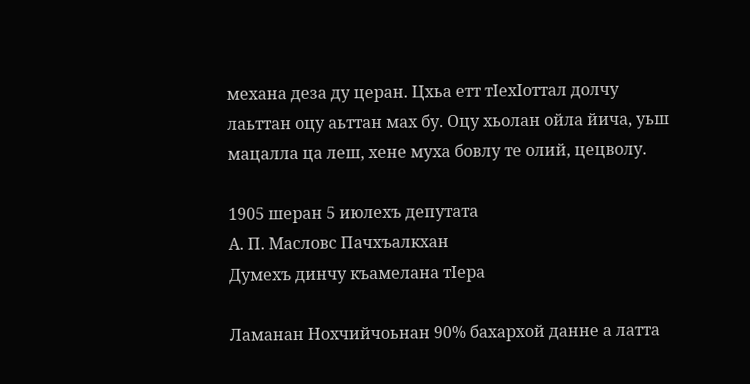механа деза ду церан. Цхьа етт тIехIоттал долчу лаьттан оцу аьттан мах бу. Оцу хьолан ойла йича, уьш мацалла ца леш, хене муха бовлу те олий, цецволу.

1905 шеран 5 июлехъ депутата
А. П. Масловс Пачхъалкхан
Думехъ динчу къамелана тIера

Ламанан Нохчийчоьнан 90% бахархой данне а латта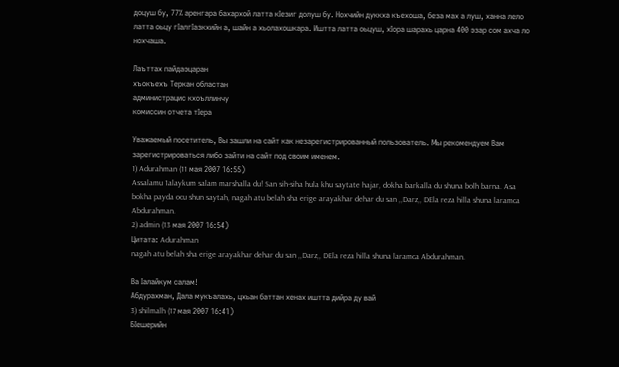доцуш бу, 77% аренгара бахархой латта кIезиг долуш бу. Нохчийн дуккха къехоша, беза мах а луш, ханна лело латта оьцу гIалгIазкхийн а, шайн а хьолахошкара. Иштта латта оьцуш, хIора шарахь царна 400 эзар сом ахча ло нохчаша.

Лаъттах пайдаэцаран
хъокъехъ Теркан областан
администрацис кхоъллинчу
комиссин отчета тIера

Уважаемый посетитель, Вы зашли на сайт как незарегистрированный пользователь. Мы рекомендуем Вам зарегистрироваться либо зайти на сайт под своим именем.
1) Adurahman (11 мая 2007 16:55)
Assalamu 1alaykum salam marshalla du! San sih-siha hula khu saytate hajar, dokha barkalla du shuna bolh barna. Asa bokha payda ocu shun saytah, nagah atu belah sha erige arayakhar dehar du san ,,Darz,, DEla reza hilla shuna laramca Abdurahman.
2) admin (13 мая 2007 16:54)
Цитата: Adurahman
nagah atu belah sha erige arayakhar dehar du san ,,Darz,, DEla reza hilla shuna laramca Abdurahman.

Ва Iалайкум салам!
Абдурахман, Дала мукъалахь, цхьан баттан хенах иштта дийра ду вай
3) shilmalh (17 мая 2007 16:41)
БIешерийн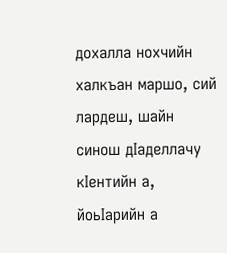дохалла нохчийн
халкъан маршо, сий лардеш, шайн
синош дIаделлачу кIентийн а,
йоьIарийн а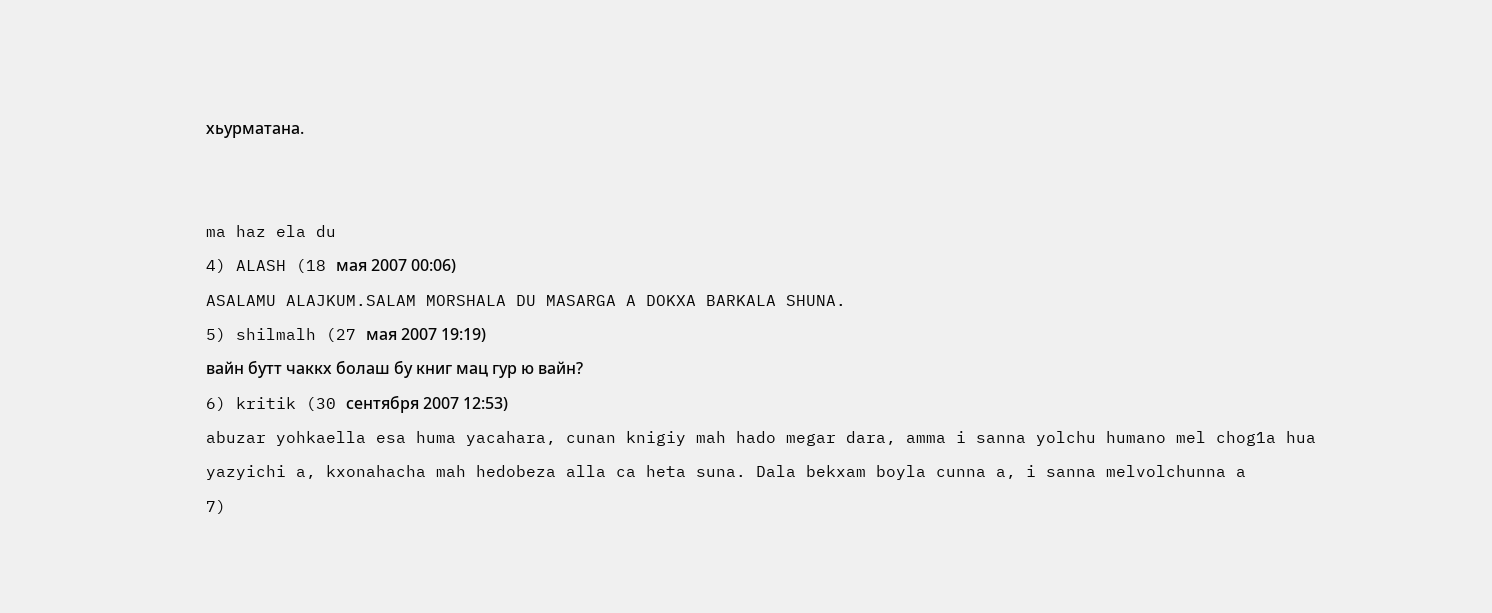хьурматана.


ma haz ela du
4) ALASH (18 мая 2007 00:06)
ASALAMU ALAJKUM.SALAM MORSHALA DU MASARGA A DOKXA BARKALA SHUNA.
5) shilmalh (27 мая 2007 19:19)
вайн бутт чаккх болаш бу книг мац гур ю вайн?
6) kritik (30 сентября 2007 12:53)
abuzar yohkaella esa huma yacahara, cunan knigiy mah hado megar dara, amma i sanna yolchu humano mel chog1a hua yazyichi a, kxonahacha mah hedobeza alla ca heta suna. Dala bekxam boyla cunna a, i sanna melvolchunna a
7)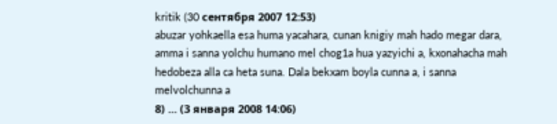kritik (30 сентября 2007 12:53)
abuzar yohkaella esa huma yacahara, cunan knigiy mah hado megar dara, amma i sanna yolchu humano mel chog1a hua yazyichi a, kxonahacha mah hedobeza alla ca heta suna. Dala bekxam boyla cunna a, i sanna melvolchunna a
8) ... (3 января 2008 14:06)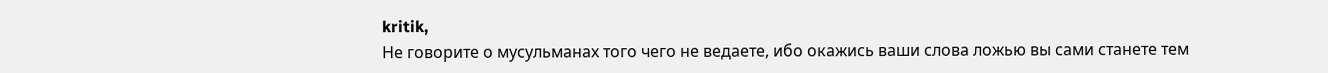kritik,
Не говорите о мусульманах того чего не ведаете, ибо окажись ваши слова ложью вы сами станете тем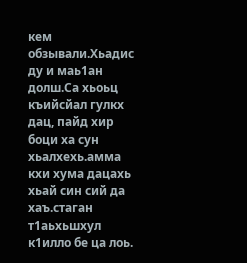кем обзывали.Хьадис ду и маь1ан долш.Са хьоьц къийсйал гулкх дац, пайд хир боци ха сун хьалхехь.амма кхи хума дацахь хьай син сий да хаъ.стаган т1аьхьшхул к1илло бе ца лоь.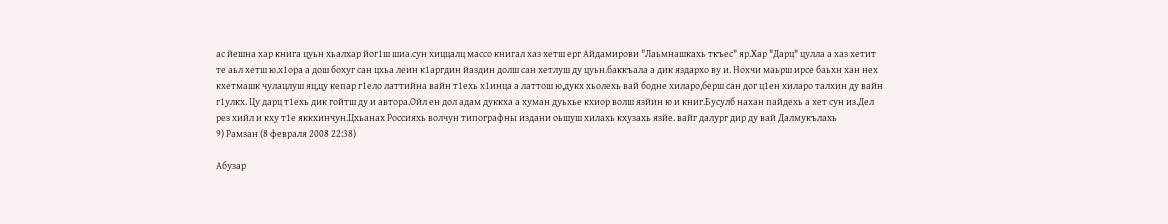ас йешна хар книга цуьн хьалхар йог1ш шиа.сун хиццалц массо книгал хаз хетш ерг Айдамирови "Лаьмнашкахь ткъес" яр.Хар "Дарц" цулла а хаз хетит те аьл хетш ю.х1ора а дош бохуг сан цхьа леин к1аргдин йаздин долш сан хетлуш ду цуьн.баккъала а дик яздархо ву и. Нохчи маьрш ирсе баьхн хан нех кхетмашк чулацлуш яц,цу кепар г1ело латтийна вайн т1ехь х1инца а латтош ю,дукх хьолехь вай бодне хиларо,берш сан дог ц1ен хиларо талхин ду вайн г1улкх. Цу дарц т1ехь дик гойтш ду и автора.Ойл ен дол адам дуккха а хуман дуьхье кхиор волш язйин ю и книг.Бусулб нахан пайдехь а хет сун из.Дел рез хийл и кху т1е яккхинчун.Цхьанах Россияхь волчун типографны издани оьшуш хилахь кхузахь язйе. вайг далург дир ду вай Далмукълахь
9) Рамзан (8 февраля 2008 22:38)

Абузар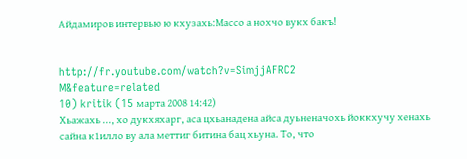Айдамиров интервью ю кхузахь:Массо а нохчо вукх бакъ!


http://fr.youtube.com/watch?v=SimjjAFRC2
M&feature=related
10) kritik (15 марта 2008 14:42)
Хьажахь ..., хо дукхяхарг, аса цхьанадена айса дуьненачохь йоккхучу хенахь сайна к1илло ву ала меттиг битина бац хьуна. То, что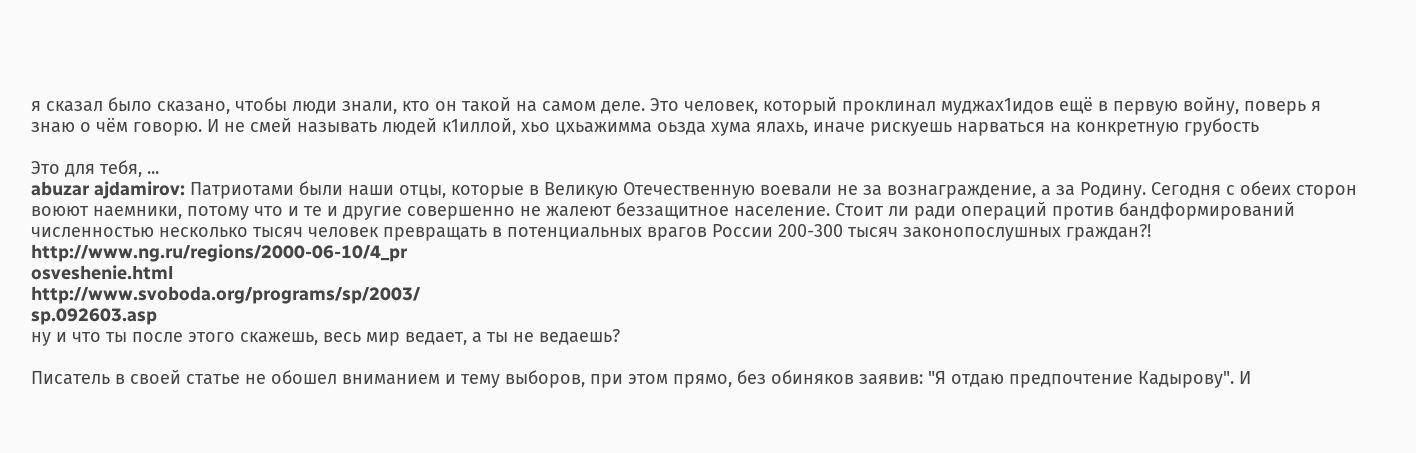я сказал было сказано, чтобы люди знали, кто он такой на самом деле. Это человек, который проклинал муджах1идов ещё в первую войну, поверь я знаю о чём говорю. И не смей называть людей к1иллой, хьо цхьажимма оьзда хума ялахь, иначе рискуешь нарваться на конкретную грубость

Это для тебя, ...
abuzar ajdamirov: Патриотами были наши отцы, которые в Великую Отечественную воевали не за вознаграждение, а за Родину. Сегодня с обеих сторон воюют наемники, потому что и те и другие совершенно не жалеют беззащитное население. Стоит ли ради операций против бандформирований численностью несколько тысяч человек превращать в потенциальных врагов России 200-300 тысяч законопослушных граждан?!
http://www.ng.ru/regions/2000-06-10/4_pr
osveshenie.html
http://www.svoboda.org/programs/sp/2003/
sp.092603.asp
ну и что ты после этого скажешь, весь мир ведает, а ты не ведаешь?

Писатель в своей статье не обошел вниманием и тему выборов, при этом прямо, без обиняков заявив: "Я отдаю предпочтение Кадырову". И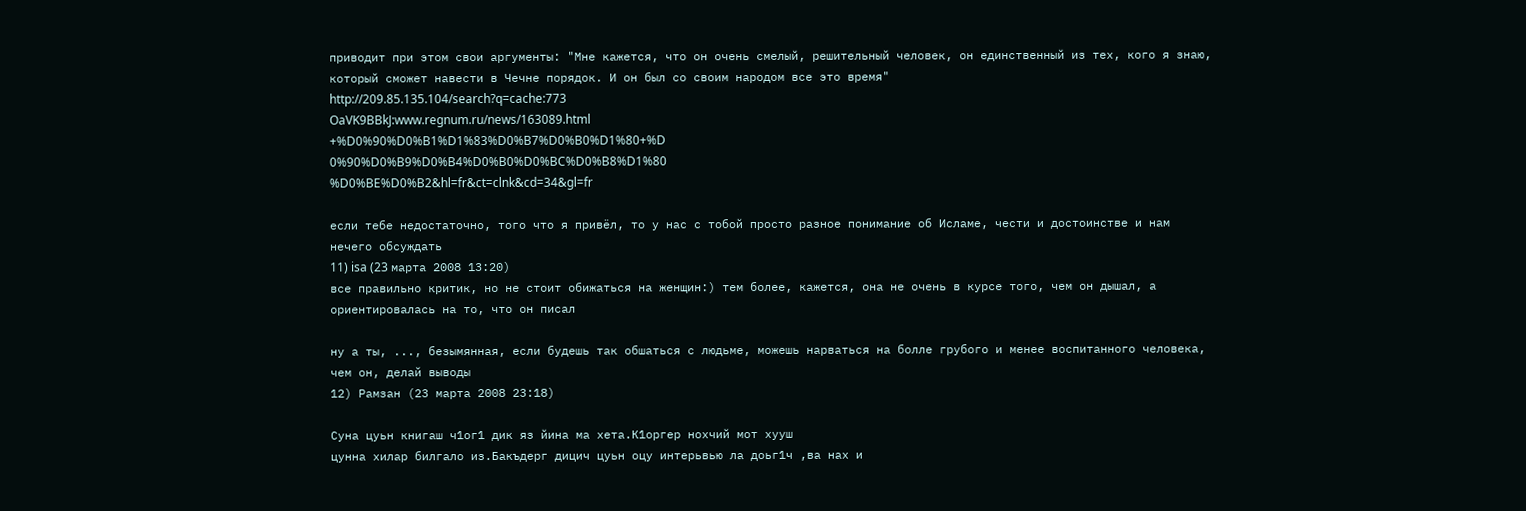приводит при этом свои аргументы: "Мне кажется, что он очень смелый, решительный человек, он единственный из тех, кого я знаю, который сможет навести в Чечне порядок. И он был со своим народом все это время"
http://209.85.135.104/search?q=cache:773
OaVK9BBkJ:www.regnum.ru/news/163089.html
+%D0%90%D0%B1%D1%83%D0%B7%D0%B0%D1%80+%D
0%90%D0%B9%D0%B4%D0%B0%D0%BC%D0%B8%D1%80
%D0%BE%D0%B2&hl=fr&ct=clnk&cd=34&gl=fr

если тебе недостаточно, того что я привёл, то у нас с тобой просто разное понимание об Исламе, чести и достоинстве и нам нечего обсуждать
11) isa (23 марта 2008 13:20)
все правильно критик, но не стоит обижаться на женщин:) тем более, кажется, она не очень в курсе того, чем он дышал, а ориентировалась на то, что он писал

ну а ты, ..., безымянная, если будешь так обшаться с людьме, можешь нарваться на болле грубого и менее воспитанного человека, чем он, делай выводы
12) Рамзан (23 марта 2008 23:18)

Суна цуьн книгаш ч1ог1 дик яз йина ма хета.К1оргер нохчий мот хууш
цунна хилар билгало из.Бакъдерг дицич цуьн оцу интерьвью ла доьг1ч ,ва нах и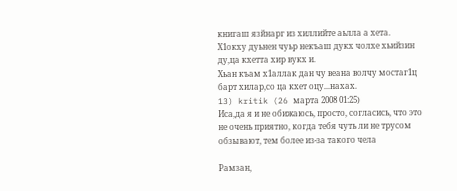книгаш язйнарг из хиллийте аьлла а хета.
Х1окху дуьнен чуьр некъаш дукх чолхе хьийзин ду,ца кхетта хир вукх и.
Хьан къам х1аллак дан чу веана волчу мостаг1ц барт хилар,со ца кхет оцу...нахах.
13) kritik (26 марта 2008 01:25)
Иса,да я и не обижаюсь, просто, согласись, что это не очень приятно, когда тебя чуть ли не трусом обзывают, тем более из-за такого чела

Рамзан,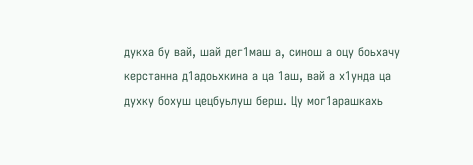дукха бу вай, шай дег1маш а, синош а оцу боьхачу керстанна д1адоьхкина а ца 1аш, вай а х1унда ца духку бохуш цецбуьлуш берш. Цу мог1арашкахь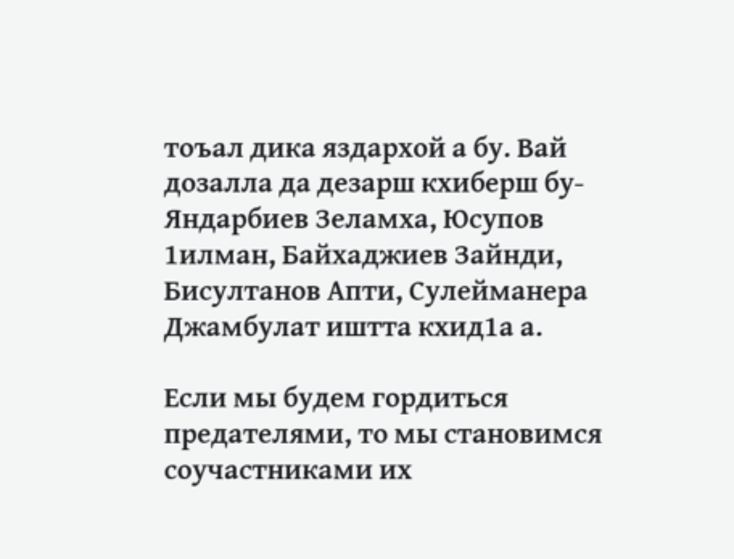тоъал дика яздархой а бу. Вай дозалла да дезарш кхиберш бу-Яндарбиев Зеламха, Юсупов 1илман, Байхаджиев Зайнди, Бисултанов Апти, Сулейманера Джамбулат иштта кхид1а а.

Если мы будем гордиться предателями, то мы становимся соучастниками их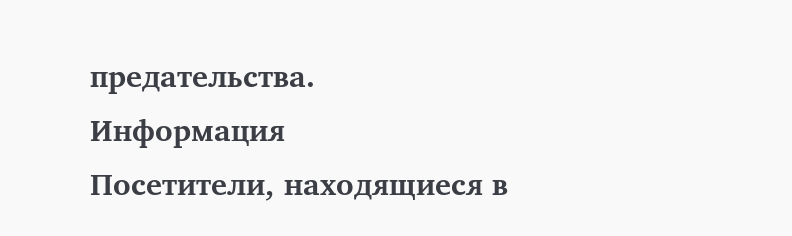предательства.
Информация
Посетители, находящиеся в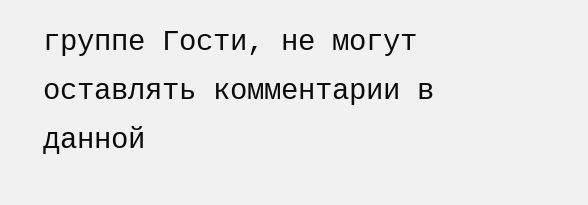группе Гости, не могут оставлять комментарии в данной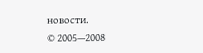новости.
© 2005—2008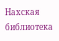Нахская библиотека